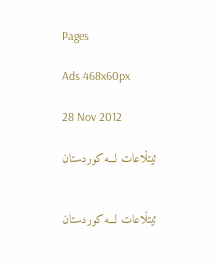Pages

Ads 468x60px

28 Nov 2012

ئیتڵاعات لـــه‌ كوردستان


ئیتڵاعات لـــه‌ كوردستان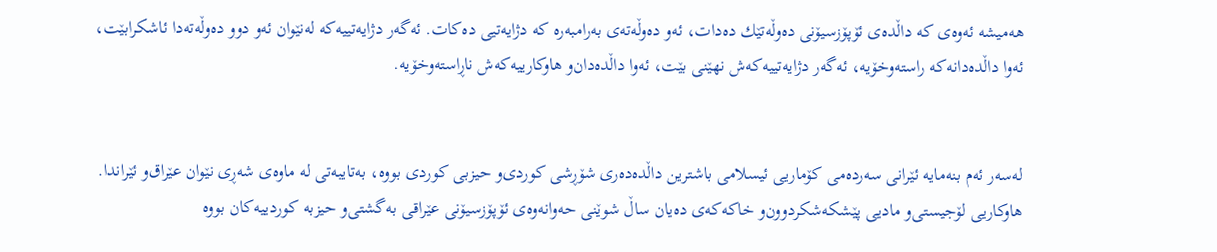هه‌میشه‌ ئه‌وه‌ی‌ كه‌ داڵده‌ی‌ ئۆپۆزسیۆنی‌ ده‌وڵه‌تێك ده‌دات، ئه‌و ده‌وڵه‌ته‌ی به‌رامبه‌ره‌ كه‌ دژایه‌تیی‌ ده‌كات. ئه‌گه‌ر دژایه‌تییه‌كه‌ له‌نێوان ئه‌و دوو ده‌وڵه‌ته‌دا ئاشكرابێت، ئه‌وا داڵده‌دانه‌كه‌ راسته‌وخۆیه‌، ئه‌گه‌ر دژایه‌تییه‌كه‌ش نهێنی‌ بێت، ئه‌وا داڵده‌دان‌و هاوكارییه‌كه‌ش ناڕاسته‌وخۆیه‌.


له‌سه‌ر ئه‌م بنه‌مایه‌ ئێرانی‌ سه‌رده‌می‌ كۆماریی‌ ئیسلامی‌ باشترین داڵده‌ده‌ری‌ شۆڕشی‌ كوردی‌و حیزبی‌ كوردی بووه‌، به‌تایبه‌تی‌ له‌ ماوه‌ی‌ شه‌ڕی‌ نێوان عێراق‌و ئێراندا. هاوكاریی‌ لۆجیستی‌‌و مادیی‌ پێشكه‌شكردوون‌و خاكه‌كه‌ی‌ ده‌یان ساڵ‌ شوێنی‌ حه‌وانه‌وه‌ی‌ ئۆپۆزسیۆنی‌ عێراقی‌ به‌گشتی‌‌و حیزبه‌ كوردییه‌كان بووه‌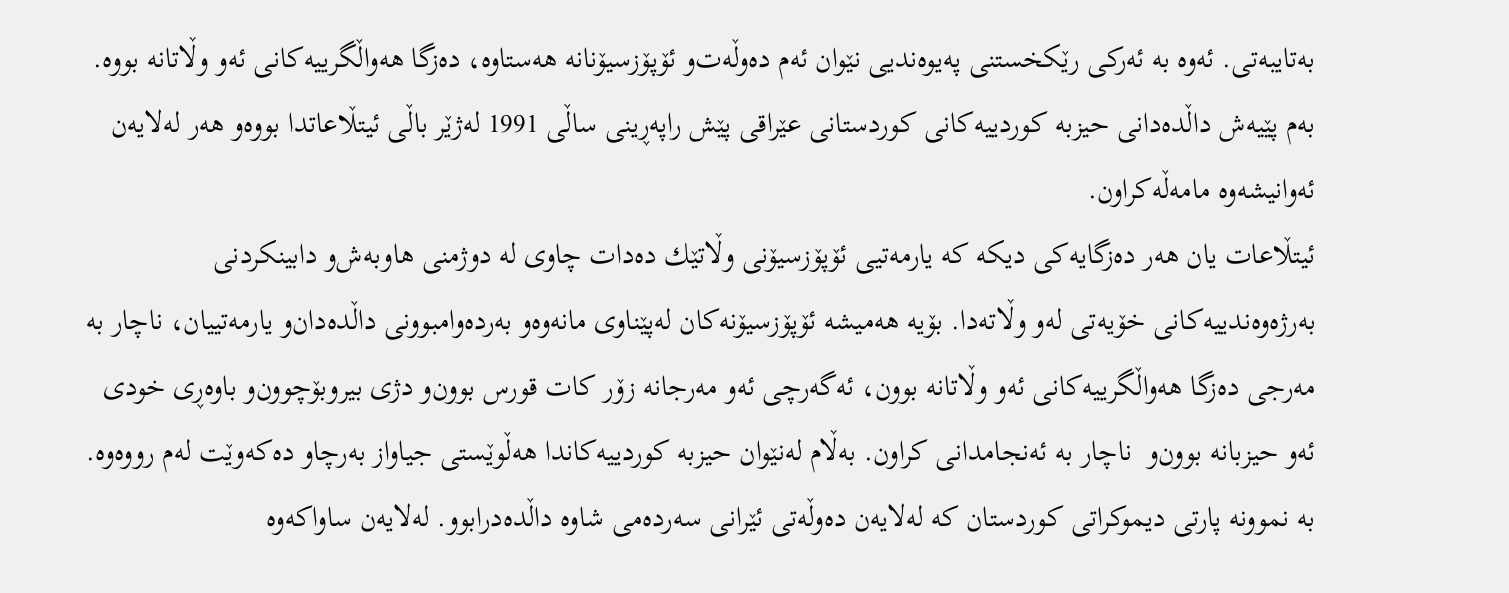به‌تایبه‌تی‌. ئه‌وه‌ به‌ ئه‌ركی‌ رێكخستنی‌ په‌یوه‌ندیی‌ نێوان ئه‌م ده‌وڵه‌ت‌و ئۆپۆزسیۆنانه‌ هه‌ستاوه‌، ده‌زگا هه‌واڵگرییه‌كانی‌ ئه‌و وڵاتانه‌ بووه‌. به‌م پێیه‌ش داڵده‌دانی‌ حیزبه‌ كوردییه‌كانی‌ كوردستانی‌ عێراقی‌ پێش راپه‌ڕینی‌ ساڵی‌ 1991 له‌ژێر باڵی‌ ئیتڵاعاتدا بووه‌و هه‌ر له‌لایه‌ن ئه‌وانیشه‌وه‌ مامه‌ڵه‌كراون.
ئیتڵاعات یان هه‌ر ده‌زگایه‌كی‌ دیكه‌ كه‌ یارمه‌تیی‌ ئۆپۆزسیۆنی‌ وڵاتێك ده‌دات چاوی‌ له‌ دوژمنی‌ هاوبه‌ش‌و دابینكردنی‌ به‌رژه‌وه‌ندییه‌كانی‌ خۆیه‌تی‌ له‌و وڵاته‌دا. بۆیه‌ هه‌میشه‌ ئۆپۆزسیۆنه‌كان له‌پێناوی‌ مانه‌وه‌‌و به‌رده‌وامبوونی‌ داڵده‌دان‌و یارمه‌تییان، ناچار به‌ مه‌رجی‌ ده‌زگا هه‌واڵگرییه‌كانی‌ ئه‌و وڵاتانه‌ بوون، ئه‌گه‌رچی‌ ئه‌و مه‌رجانه‌ زۆر كات قورس بوون‌و دژی‌ بیروبۆچوون‌و باوه‌ڕی‌ خودی‌ ئه‌و حیزبانه‌ بوون‌و  ناچار به‌ ئه‌نجامدانی‌ كراون. به‌ڵام له‌نێوان حیزبه‌ كوردییه‌كاندا هه‌ڵوێستی‌ جیاواز به‌رچاو ده‌كه‌وێت له‌م رووه‌وه‌. به‌ نموونه‌ پارتی‌ دیموكراتی‌ كوردستان كه‌ له‌لایه‌ن ده‌وڵه‌تی‌ ئێرانی‌ سه‌رده‌می‌ شاوه‌ داڵده‌درابوو. له‌لایه‌ن ساواكه‌وه‌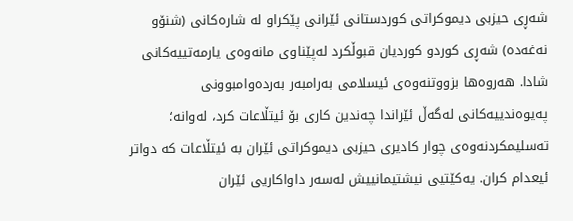شه‌ڕی‌ حیزبی‌ دیموكراتی‌ كوردستانی‌ ئێرانی‌ پێكراو له‌ شاره‌كانی‌ (شنۆو نه‌غه‌ده‌) شه‌ڕی‌ كوردو كوردیان قبوڵكرد له‌پێناوی‌ مانه‌وه‌ی‌ یارمه‌تییه‌كانی‌ شادا. هه‌روه‌ها بزووتنه‌وه‌ی‌ ئیسلامی‌ به‌رامبه‌ر به‌رده‌وامبوونی‌ په‌یوه‌ندییه‌كانی‌ له‌گه‌ڵ‌ ئێراندا چه‌ندین كاری‌ بۆ ئیتڵاعات كرد، له‌وانه‌؛ ته‌سلیمكردنه‌وه‌ی‌ چوار كادیری‌ حیزبی‌ دیموكراتی‌ ئێران به‌ ئیتڵاعات كه‌ دواتر ئیعدام كران. یه‌كێتیی‌ نیشتیمانییش له‌سه‌ر داواكاریی‌ ئێران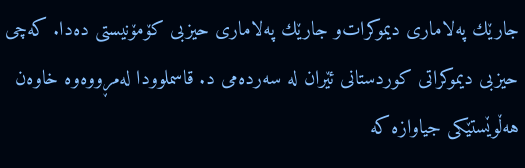جارێك په‌لاماری‌ دیموكرات‌و جارێك په‌لاماری‌ حیزبی‌ كۆمۆنیستی‌ ده‌دا. كه‌چی‌ حیزبی‌ دیموكراتی‌ كوردستانی‌ ئێران له‌ سه‌رده‌می‌ د. قاسملوودا له‌مڕووه‌وه‌ خاوه‌ن هه‌ڵوێستێكی‌ جیاوازه‌ كه‌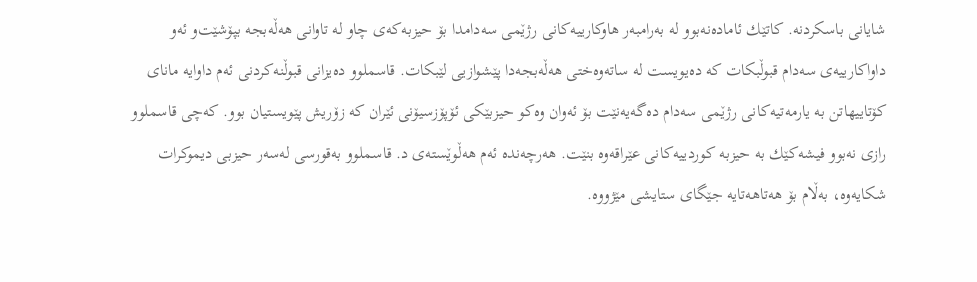شایانی‌ باسكردنه‌. كاتێك ئاماده‌نه‌بوو له‌ به‌رامبه‌ر هاوكارییه‌كانی‌ رژێمی‌ سه‌دامدا بۆ حیزبه‌كه‌ی‌ چاو له‌ تاوانی‌ هه‌ڵه‌بجه‌ بپۆشێت‌و ئه‌و داواكارییه‌ی‌ سه‌دام قبوڵبكات كه‌ ده‌یویست له‌ ساته‌وه‌ختی‌ هه‌ڵه‌بجه‌دا پێشوازیی‌ لێبكات. قاسملوو ده‌یزانی‌ قبوڵنه‌كردنی‌ ئه‌م داوایه‌ مانای‌ كۆتاییهاتن به‌ یارمه‌تیه‌كانی‌ رژێمی‌ سه‌دام ده‌گه‌یه‌نێت بۆ ئه‌وان وه‌كو حیزبێكی‌ ئۆپۆزسیۆنی‌ ئێران كه‌ زۆریش پێویستیان بوو. كه‌چی‌ قاسملوو رازی‌ نه‌بوو فیشه‌كێك به‌ حیزبه‌ كوردییه‌كانی‌ عێراقه‌وه‌ بنێت. هه‌رچه‌نده‌ ئه‌م هه‌ڵوێسته‌ی‌ د. قاسملوو به‌قورسی‌ له‌سه‌ر حیزبی‌ دیموكرات شكایه‌وه‌، به‌ڵام بۆ هه‌تاهه‌تایه‌ جێگای‌ ستایشی‌ مێژووه‌.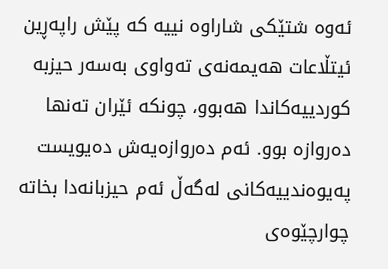ئه‌وه‌ شتێكی‌ شاراوه‌ نییه‌ كه‌ پێش راپه‌ڕین ئیتڵاعات هه‌یمه‌نه‌ی‌ ته‌واوی‌ به‌سه‌ر حیزبه‌ كوردییه‌كاندا هه‌بوو، چونكه‌ ئێران ته‌نها ده‌روازه‌ بوو. ئه‌م ده‌روازه‌یه‌ش ده‌یویست په‌یوه‌ندییه‌كانی‌ له‌گه‌ڵ‌ ئه‌م حیزبانه‌دا بخاته‌ چوارچێوه‌ی‌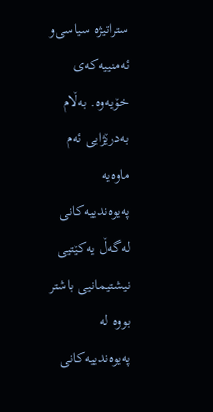ستراتیژه‌ سیاسی‌‌و ئه‌منییه‌كه‌ی‌ خۆیه‌وه‌. به‌ڵام به‌درێژایی‌ ئه‌م ماوه‌یه‌ په‌یوه‌ندییه‌كانی‌ له‌گه‌ڵ‌ یه‌كێتیی‌ نیشتیمانیی‌ باشتر بووه‌ له‌ په‌یوه‌ندییه‌كانی‌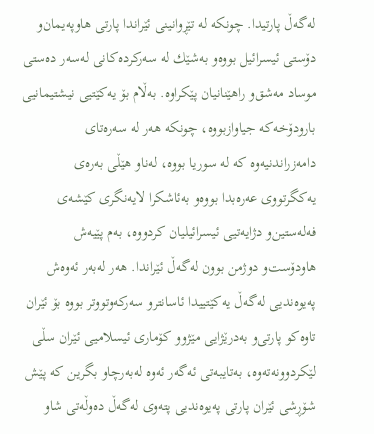له‌گه‌ڵ‌ پارتیدا. چونكه‌ له‌ تێڕوانینی‌ ئێراندا پارتی‌ هاوپه‌یمان‌و دۆستی‌ ئیسرائیل بووه‌و به‌شێك له‌ سه‌ركرده‌كانی‌ له‌سه‌ر ده‌ستی‌ موساد مه‌شق‌و راهێنانیان پێكراوه‌. به‌ڵام بۆ یه‌كێتیی‌ نیشتیمانیی‌ بارودۆخه‌كه‌ جیاوازبووه‌، چونكه‌ هه‌ر له‌ سه‌ره‌تای‌ دامه‌زراندنیه‌وه‌ كه‌ له‌ سوریا بووه‌، له‌ناو هێڵی‌ به‌ره‌ی‌ یه‌كگرتووی‌ عه‌ره‌بدا بووه‌‌و به‌ئاشكرا لایه‌نگری‌ كێشه‌ی‌ فه‌له‌ستین‌و دژایه‌تیی‌ ئیسرائیلیان كردووه‌، به‌م پێیه‌ش هاودۆست‌و دوژمن بوون له‌گه‌ڵ‌ ئێراندا. هه‌ر له‌به‌ر ئه‌وه‌ش په‌یوه‌ندیی له‌گه‌ڵ‌ یه‌كێتییدا ئاسانترو سه‌ركه‌وتووتر بووه‌ بۆ ئێران تاوه‌كو پارتی‌‌و به‌درێژایی‌ مێژوو كۆماری‌ ئیسلامیی‌ ئێران سڵی‌ لێكردوونه‌ته‌وه‌، به‌تایبه‌تی‌ ئه‌گه‌ر ئه‌وه‌ له‌به‌رچاو بگرین كه‌ پێش شۆڕشی‌ ئێران پارتی‌ په‌یوه‌ندیی‌ پته‌وی‌ له‌گه‌ڵ‌ ده‌وڵه‌تی‌ شاو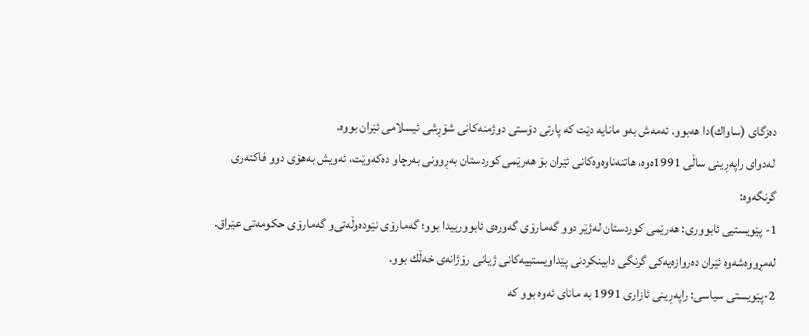ده‌زگای‌ (ساواك)دا هه‌بوو. ئه‌مه‌ش به‌و مانایه‌ دێت كه‌ پارتی‌ دۆستی‌ دوژمنه‌كانی‌ شۆڕشی‌ ئیسلامی‌ ئێران بووه‌.
 له‌دوای‌ راپه‌ڕینی‌ ساڵی‌ 1991ه‌وه‌، هاتنه‌ناوه‌وه‌كانی‌ ئێران بۆ هه‌رێمی‌ كوردستان به‌ڕوونی‌ به‌رچاو ده‌كه‌وێت، ئه‌ویش به‌هۆی‌ دوو فاكته‌ری‌ گرنگه‌وه‌:
1- پێویستیی‌ ئابووری‌: هه‌رێمی‌ كوردستان له‌ژێر دوو گه‌مارۆی‌ گه‌وره‌ی‌ ئابوورییدا بوو؛ گه‌مارۆی‌ نێوده‌وڵه‌تی‌‌و گه‌مارۆی‌ حكومه‌تی‌ عێراق. له‌مڕووه‌شه‌وه‌ ئێران ده‌روازه‌یه‌كی‌ گرنگی‌ دابینكردنی‌ پێداویستییه‌كانی‌ ژیانی‌ رۆژانه‌ی‌ خه‌ڵك بوو.
2-پێویستی‌ سیاسی‌: راپه‌ڕینی‌ ئازاری‌ 1991 به‌ مانای‌ ئه‌وه‌ بوو كه‌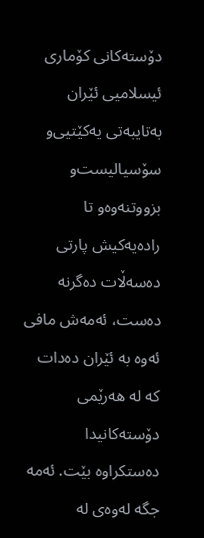دۆسته‌كانی‌ كۆماری‌ ئیسلامیی‌ ئێران به‌تایبه‌تی‌ یه‌كێتیی‌‌و سۆسیالیست‌و بزووتنه‌وه‌و تا راده‌یه‌كیش پارتی‌ ده‌سه‌ڵات ده‌گرنه‌ ده‌ست، ئه‌مه‌ش مافی‌ ئه‌وه‌ به‌ ئێران ده‌دات كه‌ له‌ هه‌رێمی‌ دۆسته‌كانیدا ده‌ستكراوه‌ بێت. ئه‌مه‌ جگه‌ له‌وه‌ی‌ له‌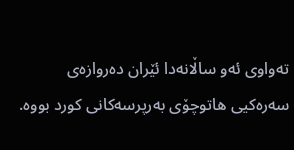ته‌واوی‌ ئه‌و ساڵانه‌دا ئێران ده‌روازه‌ی‌ سه‌ره‌كیی‌ هاتوچۆی‌ به‌رپرسه‌كانی‌ كورد بووه‌.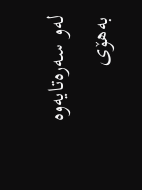له‌و سه‌ره‌تایه‌وه‌ به‌هۆی‌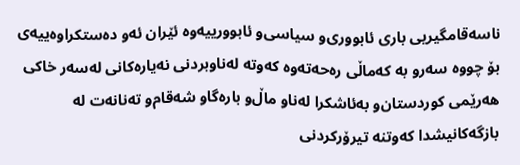ناسه‌قامگیریی‌ باری‌ ئابووری‌‌و سیاسی‌‌و ئابوورییه‌وه‌ ئێران ئه‌و ده‌ستكراوه‌ییه‌ی‌ بۆ چووه‌ سه‌رو به‌ كه‌ماڵی‌ ره‌حه‌ته‌وه‌ كه‌وته‌ له‌ناوبردنی‌ نه‌یاره‌كانی‌ له‌سه‌ر خاكی‌ هه‌رێمی‌ كوردستان‌و به‌ئاشكرا له‌ناو ماڵ‌‌و باره‌گاو شه‌قام‌و ته‌نانه‌ت له‌ بازگه‌كانیشدا كه‌وتنه‌ تیرۆركردنی‌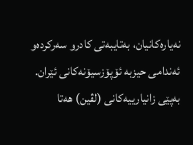نه‌یاره‌كانیان، به‌تایبه‌تی‌ كادرو سه‌ركرده‌و ئه‌ندامی‌ حیزبه‌ ئۆپۆزسیۆنه‌كانی‌ ئێران.
به‌پێی‌ زانیارییه‌كانی‌ (لڤین) هه‌تا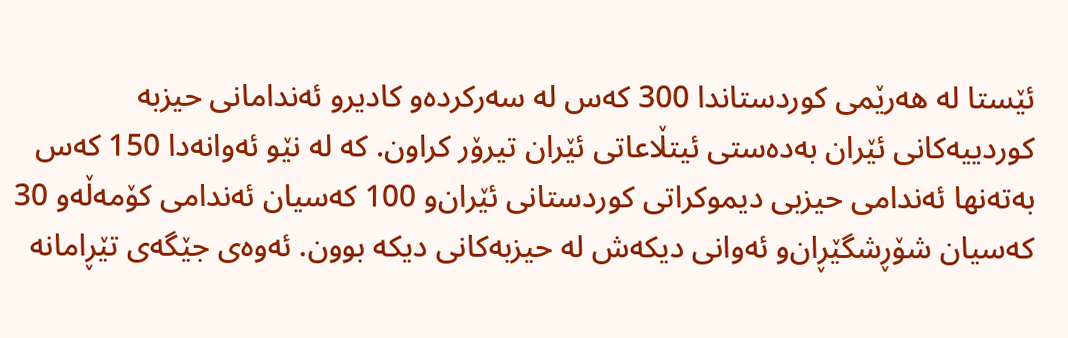ئێستا له‌ هه‌رێمی‌ كوردستاندا 300 كه‌س له‌ سه‌ركرده‌و كادیرو ئه‌ندامانی‌ حیزبه‌ كوردییه‌كانی‌ ئێران به‌ده‌ستی‌ ئیتڵاعاتی‌ ئێران تیرۆر كراون. كه‌ له‌ نێو ئه‌وانه‌دا 150 كه‌س به‌ته‌نها ئه‌ندامی‌ حیزبی‌ دیموكراتی‌ كوردستانی‌ ئێران‌و 100 كه‌سیان ئه‌ندامی‌ كۆمه‌ڵه‌‌و 30 كه‌سیان شۆڕشگێڕان‌و ئه‌وانی‌ دیكه‌ش له‌ حیزبه‌كانی‌ دیكه‌ بوون. ئه‌وه‌ی‌ جێگه‌ی‌ تێڕامانه‌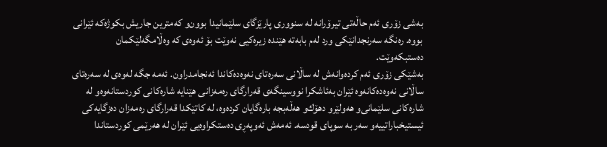به‌شی‌ زۆری‌ ئه‌م حاڵه‌تی‌ تیرۆرانه‌ له‌ سنووری‌ پارێزگای‌ سلێمانیدا بوون‌و كه‌مترین جاریش بكوژه‌كه‌ ئێرانی‌ بووه‌. ره‌نگه‌ سه‌رنجدانێكی‌ ورد له‌م بابه‌ته‌ هێنده‌ زیره‌كیی‌ نه‌وێت بۆ ئه‌وه‌ی‌ كه‌ وه‌ڵامگه‌لێكمان ده‌ستبكه‌وێت.
به‌شێكی‌ زۆری‌ ئه‌م كرده‌وانه‌ش له‌ ساڵانی‌ سه‌ره‌تای‌ نه‌وه‌ده‌كاندا ئه‌نجامدراون. ئه‌مه‌ جگه‌ له‌وه‌ی‌ له‌ سه‌ره‌تای‌ ساڵانی‌ نه‌وه‌ده‌كانه‌وه‌ ئێران به‌ئاشكرا نووسینگه‌ی‌ قه‌رارگای‌ ره‌مه‌زانی‌ هێنایه‌ شاره‌كانی‌ كوردستانه‌وه‌و له‌ شاره‌كانی‌ سلێمانی‌‌و هه‌ولێرو دهۆك‌و هه‌ڵه‌بجه‌ باره‌گایان كرده‌وه‌، له‌ كاتێكدا قه‌رارگای‌ ره‌مه‌زان ده‌زگایه‌كی‌ ئیستیخباراتییه‌و سه‌ر به‌ سوپای‌ قودسه‌. ئه‌مه‌ش ئه‌وپه‌ڕی‌ ده‌ستكراوه‌یی‌ ئێران له‌ هه‌رێمی‌ كوردستاندا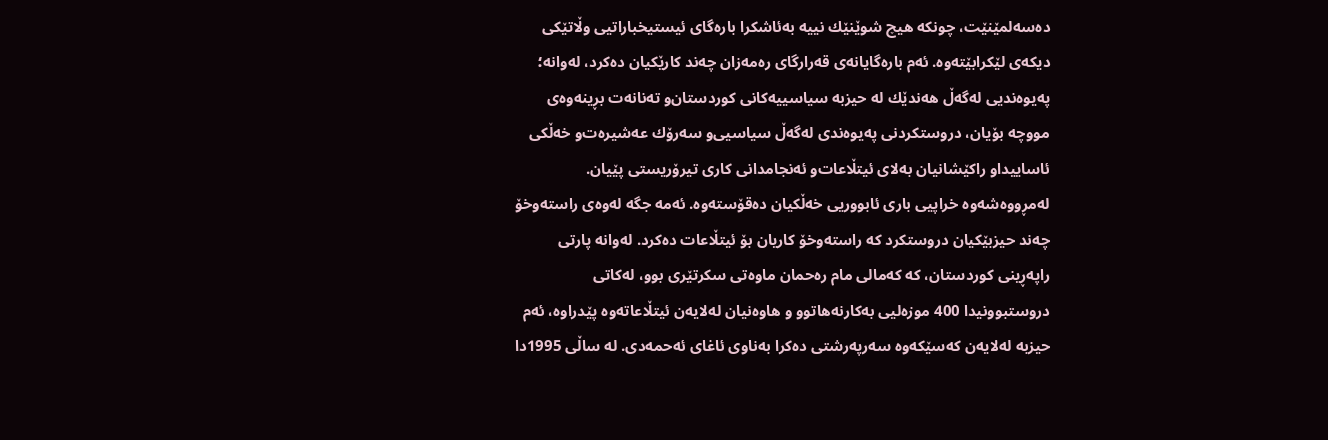ده‌سه‌لمێنێت، چونكه‌ هیچ شوێنێك نییه‌ به‌ئاشكرا باره‌گای‌ ئیستیخباراتیی‌ وڵاتێكی‌ دیكه‌ی‌ لێكرابێته‌وه‌. ئه‌م باره‌گایانه‌ی‌ قه‌رارگای‌ ره‌مه‌زان چه‌ند كارێكیان ده‌كرد، له‌وانه‌؛ په‌یوه‌ندیی‌ له‌گه‌ڵ‌ هه‌ندێك له‌ حیزبه‌ سیاسییه‌كانی‌ كوردستان‌و ته‌نانه‌ت بڕینه‌وه‌ی‌ مووچه‌ بۆیان، دروستكردنی‌ په‌یوه‌ندی‌ له‌گه‌ڵ‌ سیاسیی‌‌و سه‌رۆك عه‌شیره‌ت‌و خه‌ڵكی‌ ئاساییدا‌و راكێشانیان به‌لای‌ ئیتڵاعات‌و ئه‌نجامدانی‌ كاری‌ تیرۆریستی‌ پێیان. له‌مڕووه‌شه‌وه‌ خراپیی‌ باری‌ ئابووریی‌ خه‌ڵكیان ده‌قۆسته‌وه‌. ئه‌مه‌ جگه‌ له‌وه‌ی‌ راسته‌وخۆ چه‌ند حیزبێكیان دروستكرد كه‌ راسته‌وخۆ كاریان بۆ ئیتڵاعات ده‌كرد. له‌وانه‌ پارتی‌ راپه‌ڕینی‌ كوردستان، كه‌ كه‌مالی‌ مام ره‌حمان ماوه‌تی‌ سكرتێری‌ بوو، له‌كاتی‌ دروستبوونیدا 400 موزه‌لیی‌ به‌كارنه‌هاتوو ‌و هاوه‌نیان له‌لایه‌ن ئیتڵاعاته‌وه‌ پێدراوه‌، ئه‌م حیزبه‌ له‌لایه‌ن كه‌سێكه‌وه‌ سه‌رپه‌رشتی‌ ده‌كرا به‌ناوی‌ ئاغای‌ ئه‌حمه‌دی‌. له‌ ساڵی‌ 1995دا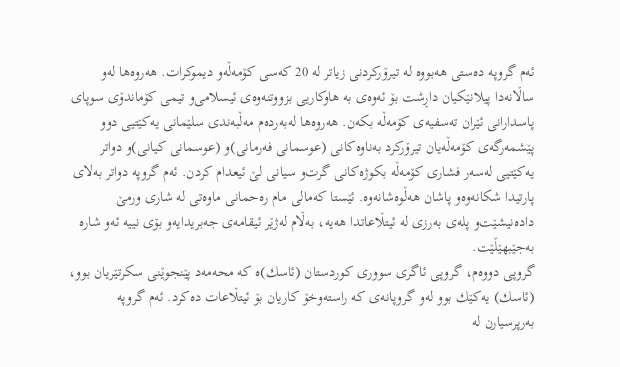ئه‌م گروپه‌ ده‌ستی‌ هه‌بووه‌ له‌ تیرۆركردنی‌ زیاتر له‌ 20 كه‌سی‌ كۆمه‌ڵه‌و دیموكرات. هه‌روه‌ها له‌و ساڵانه‌دا پیلانێكیان داڕشت بۆ ئه‌وه‌ی‌ به‌ هاوكاریی‌ بزووتنه‌وه‌ی‌ ئیسلامی‌‌و تیمی‌ كۆماندۆی‌ سوپای‌ پاسدارانی‌ ئێران ته‌سفیه‌ی‌ كۆمه‌ڵه‌ بكه‌ن. هه‌روه‌ها له‌به‌رده‌م مه‌ڵبه‌ندی‌ سلێمانی‌ یه‌كێتیی‌ دوو پێشمه‌رگه‌ی‌ كۆمه‌ڵه‌یان تیرۆركرد به‌ناوه‌كانی‌ (عوسمانی‌ فه‌رمانی‌)و (عوسمانی‌ كیانی‌)و دواتر یه‌كێتیی‌ له‌سه‌ر فشاری‌ كۆمه‌ڵه‌ بكوژه‌كانی‌ گرت‌و سیانی‌ لێ‌ ئیعدام كردن. ئه‌م گروپه‌ دواتر به‌لای‌ پارتیدا شكانه‌وه‌و پاشان هه‌ڵوه‌شانه‌وه‌. ئێستا كه‌مالی‌ مام ره‌حمانی‌ ماوه‌تی‌ له‌ شاری‌ ورمێ‌ داده‌نیشێت‌و پله‌ی‌ به‌رزی‌ له‌ ئیتڵاعاتدا هه‌یه‌، به‌ڵام له‌ژێر ئیقامه‌ی‌ جه‌بریدایه‌و بۆی‌ نییه‌ ئه‌و شاره‌ به‌جێبهێڵێت.
گروپی‌ دووه‌م، گروپی‌ ئاگری‌ سووری‌ كوردستان (ئاسك)ه‌ كه‌ محه‌مه‌د پێنجوێنی‌ سكرتێریان بوو، (ئاسك) یه‌كێك بوو له‌و گروپانه‌ی‌ كه‌ راسته‌وخۆ كاریان بۆ ئیتڵاعات ده‌كرد. ئه‌م گروپه‌ به‌رپرسیارن له‌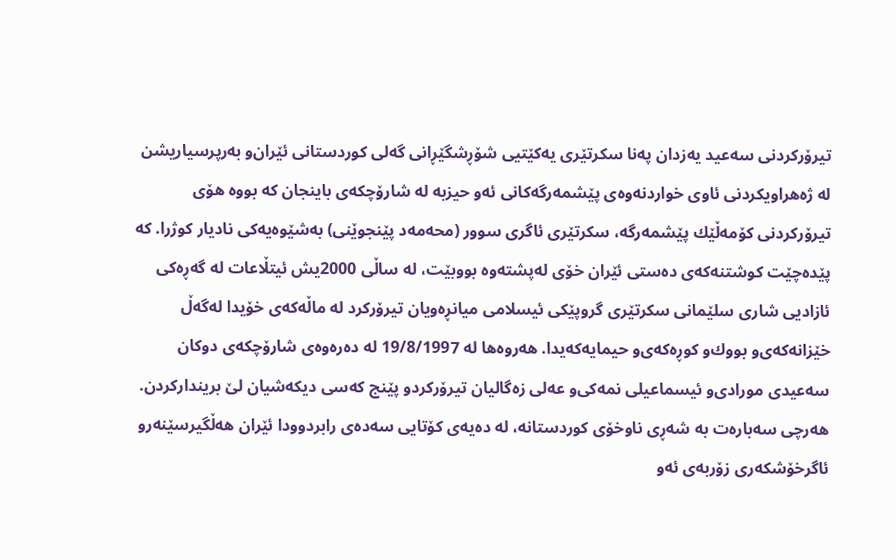تیرۆركردنی‌ سه‌عید یه‌زدان په‌نا سكرتێری‌ یه‌كێتیی‌ شۆڕشگێڕانی‌ گه‌لی‌ كوردستانی‌ ئێران‌و به‌رپرسیاریشن له‌ ژه‌هراویكردنی‌ ئاوی‌ خواردنه‌وه‌ی‌ پێشمه‌رگه‌كانی‌ ئه‌و حیزبه‌ له‌ شارۆچكه‌ی‌ باینجان كه‌ بووه‌ هۆی‌ تیرۆركردنی‌ كۆمه‌ڵێك پێشمه‌رگه‌، سكرتێری‌ ئاگری‌ سوور (محه‌مه‌د پێنجوێنی‌) به‌شێوه‌یه‌كی‌ نادیار كوژرا. كه‌ پێده‌چێت كوشتنه‌كه‌ی‌ ده‌ستی‌ ئێران خۆی‌ له‌پشته‌وه‌ بووبێت، له‌ ساڵی‌ 2000یش ئیتڵاعات له‌ گه‌ڕه‌كی‌ ئازادیی‌ شاری‌ سلێمانی‌ سكرتێری‌ گروپێكی‌ ئیسلامی میانڕه‌ویان تیرۆركرد له‌ ماڵه‌كه‌ی‌ خۆیدا له‌گه‌ڵ‌ خێزانه‌كه‌ی‌‌و بووك‌و كوڕه‌كه‌ی‌‌و حیمایه‌كه‌یدا. هه‌روه‌ها له‌ 19/8/1997 له‌ ده‌ره‌وه‌ی‌ شارۆچكه‌ی‌ دوكان سه‌عیدی‌ مورادی‌و ئیسماعیلی‌ نمه‌كی‌‌و عه‌لی‌ زه‌گالیان تیرۆرکردو پێنج كه‌سی‌ دیكه‌شیان لێ برینداركردن.
هه‌رچی‌ سه‌باره‌ت به‌ شه‌ڕی‌ ناوخۆی‌ كوردستانه‌، له‌ ده‌یه‌ی‌ كۆتایی‌ سه‌ده‌ی‌ رابردوودا ئێران هه‌ڵگیرسێنه‌ر‌و ئاگرخۆشكه‌ری‌ زۆربه‌ی‌ ئه‌و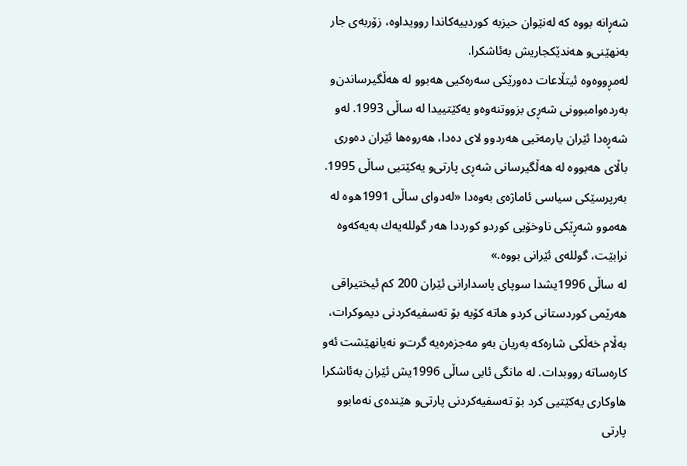شه‌ڕانه‌ بووه‌ كه‌ له‌نێوان حیزبه‌ كوردییه‌كاندا روویداوه‌، زۆربه‌ی‌ جار به‌نهێنی‌‌و هه‌ندێكجاریش به‌ئاشكرا.
له‌مڕووه‌وه‌ ئیتڵاعات ده‌ورێكی‌ سه‌ره‌كیی‌ هه‌بوو له‌ هه‌ڵگیرساندن‌و به‌رده‌وامبوونی‌ شه‌ڕی‌ بزووتنه‌وه‌و یه‌كێتییدا له‌ ساڵی‌ 1993. له‌و شه‌ڕه‌دا ئێران یارمه‌تیی‌ هه‌ردوو لای‌ ده‌دا، هه‌روه‌ها ئێران ده‌وری‌ باڵای‌ هه‌بووه‌ له‌ هه‌ڵگیرسانی‌ شه‌ڕی‌ پارتی‌‌و یه‌كێتیی‌ ساڵی‌ 1995. به‌رپرسێكی‌ سیاسی‌ ئاماژه‌ی‌ به‌وه‌دا «له‌دوای‌ ساڵی‌ 1991ه‌وه‌ له‌ هه‌موو شه‌ڕێكی‌ ناوخۆیی‌ كوردو كورددا هه‌ر گولله‌یه‌ك به‌یه‌كه‌وه‌ نرابێت، گولله‌ی‌ ئێرانی‌ بووه‌.»
له‌ ساڵی‌ 1996یشدا سوپای‌ پاسدارانی‌ ئێران 200 كم ئیختیراقی‌ هه‌رێمی‌ كوردستانی‌ كردو هاته‌ كۆیه‌ بۆ ته‌سفیه‌كردنی‌ دیموكرات، به‌ڵام خه‌ڵكی‌ شاره‌كه‌ به‌ریان به‌و مه‌جزه‌ره‌یه‌ گرت‌و نه‌یانهێشت ئه‌و كاره‌ساته‌ رووبدات. له‌ مانگی‌ ئابی‌ ساڵی‌ 1996یش ئێران به‌ئاشكرا هاوكاری‌ یه‌كێتیی‌ كرد بۆ ته‌سفیه‌كردنی‌ پارتی‌‌و هێنده‌ی‌ نه‌مابوو پارتی‌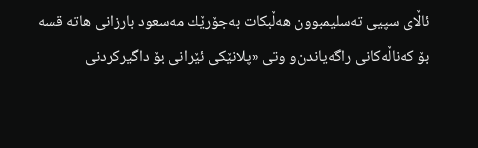ئاڵای‌ سپیی‌ ته‌سلیمبوون هه‌ڵبكات به‌جۆرێك مه‌سعود بارزانی‌ هاته‌ قسه‌ بۆ كه‌ناڵه‌كانی‌ راگه‌یاندن‌و وتی‌ «پلانێكی‌ ئێرانی‌ بۆ داگیركردنی‌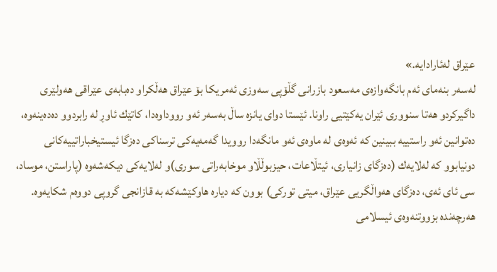عێراق له‌ئارادایه‌.»
له‌سه‌ر بنه‌مای‌ ئه‌م بانگه‌وازه‌ی‌ مه‌سعود بازرانی‌ گڵۆپی‌ سه‌وزی‌ ئه‌مریكا بۆ عێراق هه‌ڵكراو ده‌بابه‌ی‌ عێراقی‌ هه‌ولێری‌ داگیركردو هه‌تا سنووری‌ ئێران یه‌كێتیی‌ راونا. ئێستا دوای‌ یانزه‌ ساڵ‌ به‌سه‌ر ئه‌و رووداوه‌دا، كاتێك ئاوڕ له‌ رابردوو ده‌ده‌ینه‌وه‌، ده‌توانین ئه‌و راستییه‌ ببینین كه‌ ئه‌وه‌ی‌ له‌ ماوه‌ی‌ ئه‌و مانگه‌دا روویدا گه‌مه‌یه‌كی‌ ترسناكی‌ ده‌زگا ئیستیخباراتییه‌كانی‌ دونیابوو كه‌ له‌لایه‌ك (ده‌زگای‌ زانیاری‌، ئیتڵاعات، حیزبوڵڵاو موخابه‌راتی‌ سوری‌)و له‌لایه‌كی‌ دیكه‌شه‌وه‌ (پاراستن، موساد، سی‌ ئای‌ ئه‌ی‌، ده‌زگای‌ هه‌واڵگریی‌ عێراق، میتی‌ توركی‌) بوون كه‌ دیاره‌ هاوكێشه‌كه‌ به‌ قازانجی‌ گروپی‌ دووه‌م شكایه‌وه‌.
هه‌رچه‌نده‌ بزووتنه‌وه‌ی‌ ئیسلامی‌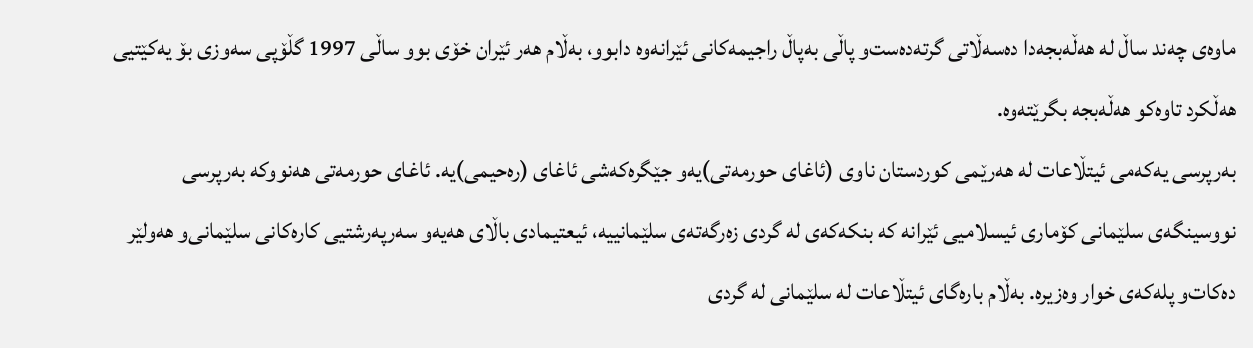ماوه‌ی‌ چه‌ند ساڵ‌ له‌ هه‌ڵه‌بجه‌دا ده‌سه‌ڵاتی‌ گرته‌ده‌ست‌و پاڵی‌ به‌پاڵ‌ راجیمه‌كانی‌ ئێرانه‌وه‌ دابوو، به‌ڵام هه‌ر ئێران خۆی‌ بوو ساڵی‌ 1997 گڵۆپی‌ سه‌وزی‌ بۆ یه‌كێتیی‌ هه‌ڵكرد تاوه‌كو هه‌ڵه‌بجه‌ بگرێته‌وه‌.
به‌رپرسی‌ یه‌كه‌می‌ ئیتڵاعات له‌ هه‌رێمی‌ كوردستان ناوی‌ (ئاغای‌ حورمه‌تی)یه‌‌و جێگره‌كه‌شی‌ ئاغای‌ (ره‌حیمی‌)یه‌. ئاغای‌ حورمه‌تی‌ هه‌نووكه‌ به‌رپرسی‌ نووسینگه‌ی‌ سلێمانی‌ كۆماری‌ ئیسلامیی‌ ئێرانه‌ كه‌ بنكه‌كه‌ی‌ له‌ گردی‌ زه‌رگه‌ته‌ی‌ سلێمانییه‌، ئیعتیمادی‌ باڵای‌ هه‌یه‌و سه‌رپه‌رشتیی‌ كاره‌كانی‌ سلێمانی‌‌و هه‌ولێر ده‌كات‌و پله‌كه‌ی‌ خوار وه‌زیره‌. به‌ڵام باره‌گای‌ ئیتڵاعات له‌ سلێمانی‌ له‌ گردی‌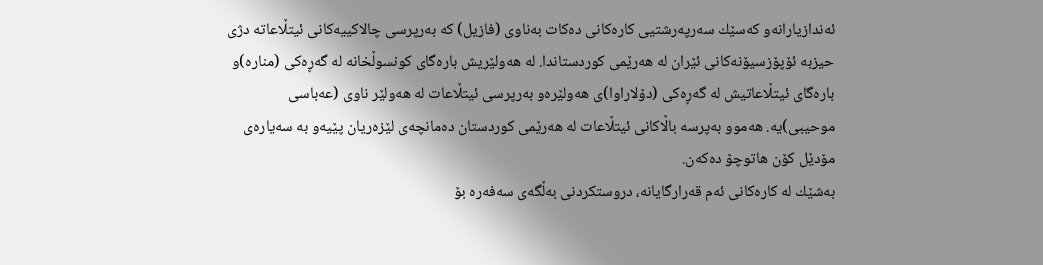ئه‌ندازیارانه‌‌و كه‌سێك سه‌رپه‌رشتیی‌ كاره‌كانی‌ ده‌كات به‌ناوی‌ (فازیل) كه‌ به‌رپرسی‌ چالاكییه‌كانی‌ ئیتڵاعاته‌ دژی‌ حیزبه‌ ئۆپۆزسیۆنه‌كانی‌ ئێران له‌ هه‌رێمی‌ كوردستاندا. له‌ هه‌ولێریش باره‌گای‌ كونسوڵخانه‌ له‌ گه‌ڕه‌كی‌ (مناره‌)و باره‌گای‌ ئیتڵاعاتیش له‌ گه‌ڕه‌كی‌ (دۆلاراوا)ی‌ هه‌ولێره‌و به‌رپرسی‌ ئیتڵاعات له‌ هه‌ولێر ناوی‌ (عه‌باسی‌ موحیبی‌)یه‌. هه‌موو به‌پرسه‌ باڵاكانی‌ ئیتڵاعات له‌ هه‌رێمی‌ كوردستان ده‌مانچه‌ی‌ لێزه‌ریان پێیه‌و به‌ سه‌یاره‌ی‌ مۆدێل كۆن هاتوچۆ ده‌كه‌ن.
به‌شێك له‌ كاره‌كانی‌ ئه‌م قه‌رارگایانه‌، دروستكردنی‌ به‌ڵگه‌ی‌ سه‌فه‌ره‌ بۆ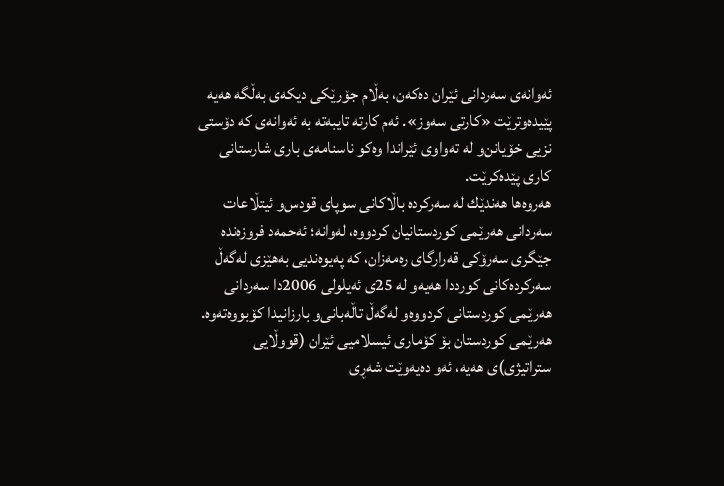ئه‌وانه‌ی‌ سه‌ردانی‌ ئێران ده‌كه‌ن، به‌ڵام جۆرێكی‌ دیكه‌ی‌ به‌ڵگه‌ هه‌یه‌ پێیده‌وترێت «كارتی‌ سه‌وز‌». ئه‌م كارته‌ تایبه‌ته‌ به‌ ئه‌وانه‌ی‌ كه‌ دۆستی‌ نزیی‌ خۆیانن‌و له‌ ته‌واوی‌ ئێراندا وه‌كو ناسنامه‌ی‌ باری‌ شارستانی‌ كاری‌ پێده‌كرێت.
هه‌روه‌ها هه‌ندێك له‌ سه‌ركرده‌ باڵاكانی‌ سوپای‌ قودس‌و ئیتڵاعات سه‌ردانی‌ هه‌رێمی‌ كوردستانیان كردووه‌، له‌وانه‌؛ ئه‌حمه‌د فروزه‌نده‌ جێگری‌ سه‌رۆكی‌ قه‌رارگای‌ ره‌مه‌زان، كه‌ په‌یوه‌ندیی‌ به‌هێزی‌ له‌گه‌ڵ‌ سه‌ركرده‌كانی‌ كورددا هه‌یه‌و له‌ 25ی‌ ئه‌یلولی‌ 2006دا سه‌ردانی‌ هه‌رێمی‌ كوردستانی‌ كردووه‌و له‌گه‌ڵ‌ تاڵه‌بانی‌‌و بارزانیدا كۆبووه‌ته‌وه‌.
هه‌رێمی‌ كوردستان بۆ كۆماری‌ ئیسلامیی‌ ئێران (قووڵایی‌ ستراتیژی)ی‌ هه‌یه‌، ئه‌و ده‌یه‌وێت شه‌ڕی‌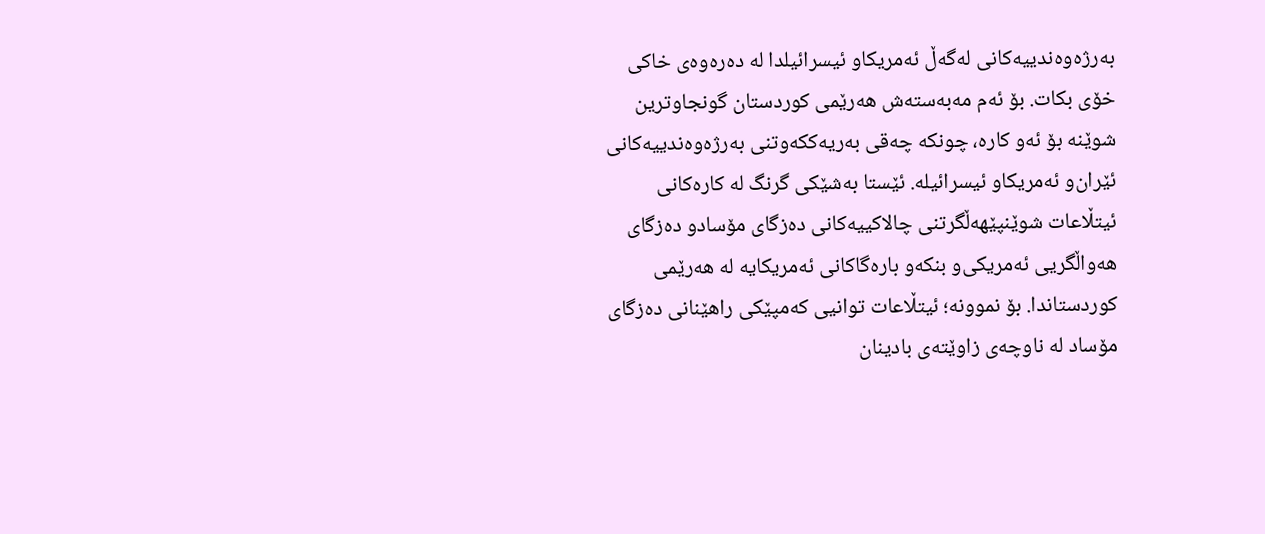به‌رژه‌وه‌ندییه‌كانی‌ له‌گه‌ڵ‌ ئه‌مریكاو ئیسرائیلدا له‌ ده‌ره‌وه‌ی‌ خاكی‌ خۆی‌ بكات. بۆ ئه‌م مه‌به‌سته‌ش هه‌رێمی‌ كوردستان گونجاوترین شوێنه‌ بۆ ئه‌و كاره‌، چونكه‌ چه‌قی‌ به‌ریه‌ككه‌وتنی‌ به‌رژه‌وه‌ندییه‌كانی‌ ئێران‌و ئه‌مریكاو ئیسرائیله‌. ئێستا به‌شێكی‌ گرنگ له‌ كاره‌كانی‌ ئیتڵاعات شوێنپێهه‌ڵگرتنی‌ چالاكییه‌كانی‌ ده‌زگای‌ مۆسادو ده‌زگای‌ هه‌واڵگریی‌ ئه‌مریكی‌‌و بنكه‌‌و باره‌گاكانی‌ ئه‌مریكایه‌ له‌ هه‌رێمی‌ كوردستاندا. بۆ نموونه‌؛ ئیتڵاعات توانیی كه‌مپێكی‌ راهێنانی‌ ده‌زگای‌ مۆساد له‌ ناوچه‌ی‌ زاوێته‌ی‌ بادینان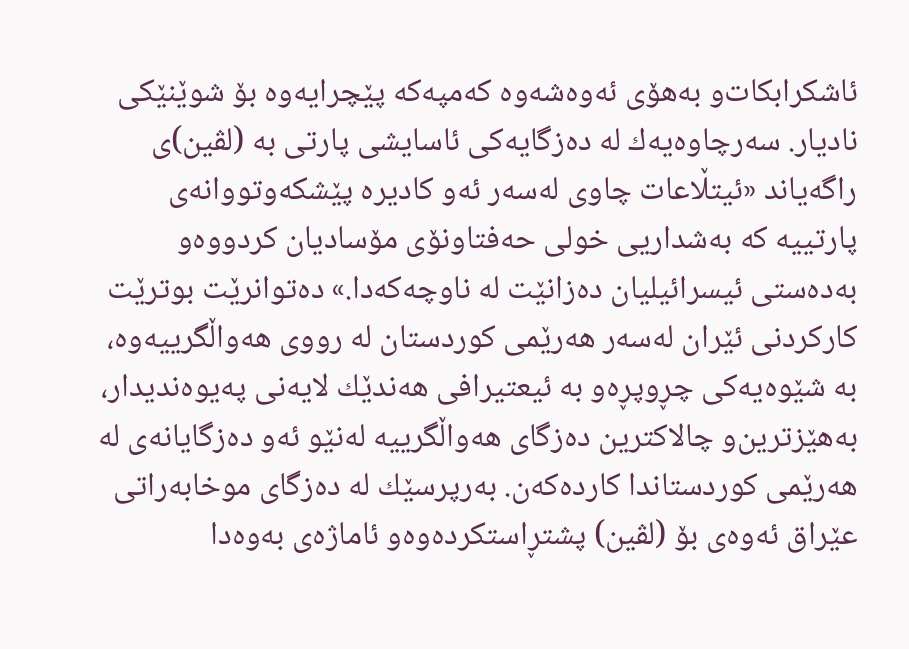ئاشكرابكات‌و به‌هۆی‌ ئه‌وه‌شه‌وه‌ كه‌مپه‌كه‌ پێچرایه‌وه‌ بۆ شوێنێكی‌ نادیار. سه‌رچاوه‌یه‌ك له‌ ده‌زگایه‌كی‌ ئاسایشی‌ پارتی‌ به‌ (لڤین)ی‌ راگه‌یاند «ئیتڵاعات چاوی‌ له‌سه‌ر ئه‌و كادیره‌ پێشكه‌وتووانه‌ی‌ پارتییه‌ كه‌ به‌شداریی‌ خولی‌ حه‌فتاونۆی‌ مۆسادیان كردووه‌و به‌ده‌ستی‌ ئیسرائیلیان ده‌زانێت له‌ ناوچه‌كه‌دا.» ده‌توانرێت بوترێت كاركردنی‌ ئێران له‌سه‌ر هه‌رێمی‌ كوردستان له‌ رووی‌ هه‌واڵگرییه‌وه‌، به‌ شێوه‌یه‌كی‌ چڕوپڕه‌و به‌ ئیعتیرافی‌ هه‌ندێك لایه‌نی‌ په‌یوه‌ندیدار، به‌هێزترین‌و چالاكترین ده‌زگای‌ هه‌واڵگرییه‌ له‌نێو ئه‌و ده‌زگایانه‌ی‌ له‌ هه‌رێمی‌ كوردستاندا كارده‌كه‌ن. به‌رپرسێك له‌ ده‌زگای‌ موخابه‌راتی‌ عێراق ئه‌وه‌ی‌ بۆ (لڤین) پشتڕاستكرده‌وه‌‌و ئاماژه‌ی‌ به‌وه‌دا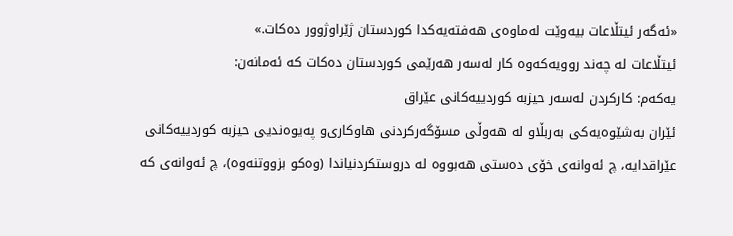«ئه‌گه‌ر ئیتڵاعات بیه‌وێت له‌ماوه‌ی‌ هه‌فته‌یه‌كدا كوردستان ژێراوژوور ده‌كات.»
ئیتڵاعات له‌ چه‌ند روویه‌كه‌وه‌ كار له‌سه‌ر هه‌رێمی‌ كوردستان ده‌كات كه‌ ئه‌مانه‌ن:
یه‌كه‌م: كاركردن له‌سه‌ر حیزبه‌ كوردییه‌كانی‌ عێراق
ئێران به‌شێوه‌یه‌كی‌ به‌ربڵاو له‌ هه‌وڵی‌ مسۆگه‌ركردنی‌ هاوكاری‌‌و په‌یوه‌ندیی‌ حیزبه‌ كوردییه‌كانی‌ عێراقدایه‌، چ ئه‌وانه‌ی‌ خۆی‌ ده‌ستی‌ هه‌بووه‌ له‌ دروستكردنیاندا (وه‌كو بزووتنه‌وه‌)، چ ئه‌وانه‌ی‌ كه‌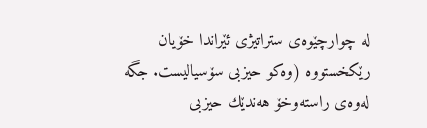له‌ چوارچێوه‌ی‌ ستراتیژی‌ ئێراندا خۆیان رێكخستووه‌ (وه‌كو حیزبی‌ سۆسیالیست‌. جگه‌ له‌وه‌ی‌ راسته‌وخۆ هه‌ندێك حیزبی‌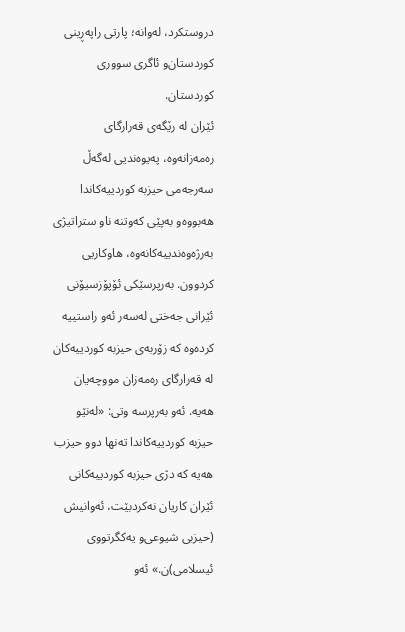دروستكرد، له‌وانه‌؛ پارتی‌ راپه‌ڕینی‌ كوردستان‌و ئاگری‌ سووری‌ كوردستان.
ئێران له‌ رێگه‌ی‌ قه‌رارگای‌ ره‌مه‌زانه‌وه‌، په‌یوه‌ندیی‌ له‌گه‌ڵ‌ سه‌رجه‌می‌ حیزبه‌ كوردییه‌كاندا هه‌بووه‌و به‌پێی‌ كه‌وتنه‌ ناو ستراتیژی‌ به‌رژه‌وه‌ندییه‌كانه‌وه‌، هاوكاریی‌ كردوون. به‌رپرسێكی‌ ئۆپۆزسیۆنی‌ ئێرانی‌ جه‌ختی‌ له‌سه‌ر ئه‌و راستییه‌ كرده‌وه‌ كه‌ زۆربه‌ی‌ حیزبه‌ كوردییه‌كان له‌ قه‌رارگای‌ ره‌مه‌زان مووچه‌یان هه‌یه‌. ئه‌و به‌رپرسه‌ وتی‌: «له‌نێو حیزبه‌ كوردییه‌كاندا ته‌نها دوو حیزب هه‌یه‌ كه‌ دژی‌ حیزبه‌ كوردییه‌كانی‌ ئێران كاریان نه‌كردبێت، ئه‌وانیش (حیزبی‌ شیوعی‌‌و یه‌كگرتووی‌ ئیسلامی‌)ن.» ئه‌و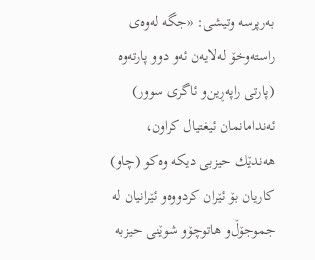به‌رپرسه‌ وتیشی‌: «جگه‌ له‌وه‌ی‌ راسته‌وخۆ له‌لایه‌ن ئه‌و دوو پارته‌وه‌ (پارتی‌ راپه‌ڕین‌و ئاگری‌ سوور) ئه‌ندامانمان ئیغتیال كراون، هه‌ندێك حیزبی‌ دیكه‌ وه‌كو (چاو) كاریان بۆ ئێران كردووه‌و ئێرانیان له‌ جموجۆڵ‌‌و هاتوچۆ‌و شوێنی‌ حیزبه‌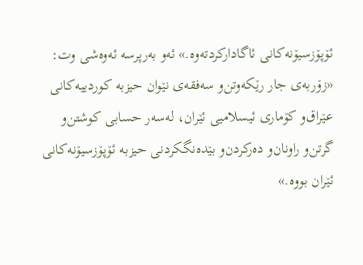ئۆپۆزسیۆنه‌كانی‌ ئاگاداركردته‌وه‌.» ئه‌و به‌رپرسه‌ ئه‌وه‌شی‌ وت: «زۆربه‌ی‌ جار رێكه‌وتن‌و سه‌فقه‌ی‌ نێوان حیزبه‌ كوردییه‌كانی‌ عێراق‌و كۆماری‌ ئیسلامیی‌ ئێران، له‌سه‌ر حسابی‌ كوشتن‌و گرتن‌و راونان‌و ده‌ركردن‌و بێده‌نگكردنی‌ حیزبه‌ ئۆپۆزسیۆنه‌كانی‌ ئێران بووه‌.»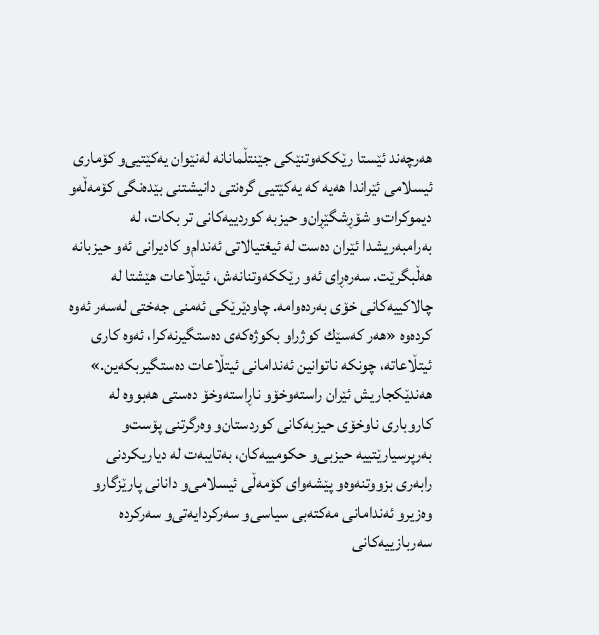هه‌رچه‌ند ئێستا رێككه‌وتنێكی‌ جێنتڵمانانه‌ له‌نێوان یه‌كێتیی‌‌و كۆماری‌ ئیسلامی‌ ئێراندا هه‌یه‌ كه‌ یه‌كێتیی‌ گره‌نتی‌ دانیشتنی‌ بێده‌نگی‌ كۆمه‌ڵه‌و دیموكرات‌و شۆڕشگێڕان‌و حیزبه‌ كوردییه‌كانی‌ تر بكات، له‌ به‌رامبه‌ریشدا ئێران ده‌ست له‌ ئیغتیالاتی‌ ئه‌ندام‌و كادیرانی‌ ئه‌و حیزبانه‌ هه‌ڵبگرێت. سه‌ره‌ڕای‌ ئه‌و رێككه‌وتنانه‌ش، ئیتڵاعات هێشتا له‌ چالاكییه‌كانی‌ خۆی‌ به‌رده‌وامه‌. چاودێرێكی‌ ئه‌منی‌ جه‌ختی‌ له‌سه‌ر ئه‌وه‌ كرده‌وه‌ «هه‌ر كه‌سێك كوژراو بكوژه‌كه‌ی‌ ده‌ستگیرنه‌كرا، ئه‌وه‌ كاری‌ ئیتڵاعاته‌، چونكه‌ ناتوانین ئه‌ندامانی‌ ئیتڵاعات ده‌ستگیربكه‌ین.» هه‌ندێكجاریش ئێران راسته‌وخۆ‌و ناڕاسته‌وخۆ ده‌ستی‌ هه‌بووه‌ له‌ كاروباری‌ ناوخۆی حیزبه‌كانی‌ كوردستان‌و وه‌رگرتنی‌ پۆست‌و به‌رپرسیارێتییه‌ حیزبی‌‌و حكومییه‌كان، به‌تایبه‌ت له‌ دیاریكردنی‌ رابه‌ری‌ بزووتنه‌وه‌‌و پێشه‌وای‌ كۆمه‌ڵی‌ ئیسلامی‌‌و دانانی‌ پارێزگارو وه‌زیرو ئه‌ندامانی‌ مه‌كته‌بی‌ سیاسی‌‌و سه‌ركردایه‌تی‌‌و سه‌ركرده‌ سه‌ربازییه‌كانی‌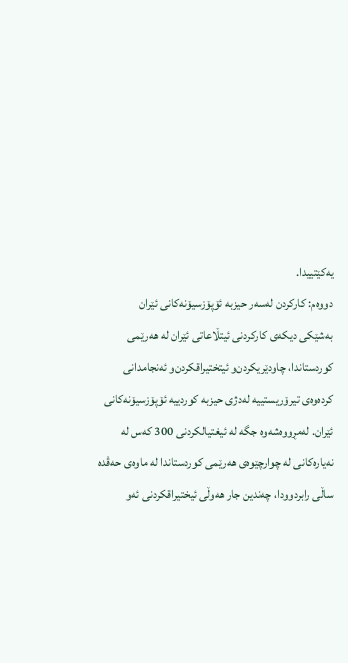یه‌كێتییدا.
دووه‌م: كاركردن له‌سه‌ر حیزبه‌ ئۆپۆزسیۆنه‌كانی‌ ئێران
به‌شێكی‌ دیكه‌ی‌ كاركردنی‌ ئیتڵاعاتی‌ ئێران له‌ هه‌رێمی‌ كوردستاندا، چاودێریكردن‌و ئیتختیراقكردن‌و ئه‌نجامدانی‌ كرده‌وه‌ی‌ تیرۆریستییه‌ له‌دژی‌ حیزبه‌ كوردییه‌ ئۆپۆزسیۆنه‌كانی‌ ئێران. له‌مڕووه‌شه‌وه‌ جگه‌ له‌ ئیغتیالكردنی‌ 300 كه‌س له‌ نه‌یاره‌كانی‌ له‌ چوارچێوه‌ی‌ هه‌رێمی‌ كوردستاندا له‌ ماوه‌ی‌ حه‌ڤده‌ ساڵی‌ رابردوودا، چه‌ندین جار هه‌وڵی‌ ئیختیراقكردنی‌ ئه‌و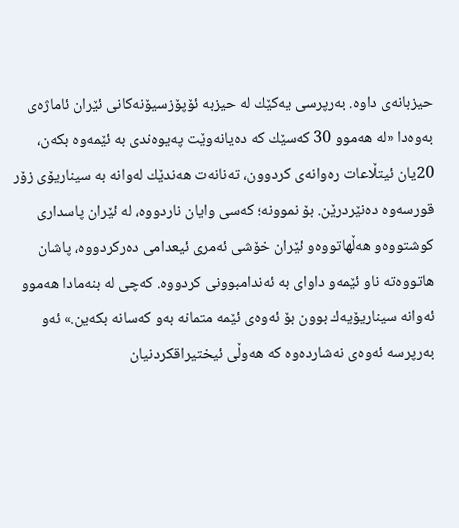حیزبانه‌ی‌ داوه‌. به‌رپرسی‌ یه‌كێك له‌ حیزبه‌ ئۆپۆزسیۆنه‌كانی‌ ئێران ئاماژه‌ی‌ به‌وه‌دا «له‌ هه‌موو 30 كه‌سێك كه‌ ده‌یانه‌وێت په‌یوه‌ندی‌ به‌ ئێمه‌وه‌ بكه‌ن، 20یان ئیتڵاعات ره‌وانه‌ی‌ كردوون، ته‌نانه‌ت هه‌ندێك له‌وانه‌ به‌ سیناریۆی‌ زۆر قورسه‌وه‌ ده‌نێردرێن. بۆ نموونه‌؛ كه‌سی‌ وایان ناردووه‌، له‌ ئێران پاسداری‌ كوشتووه‌و هه‌ڵهاتووه‌و ئێران خۆشی‌ ئه‌مری‌ ئیعدامی‌ ده‌ركردووه‌، پاشان هاتووه‌ته‌ ناو ئێمه‌و داوای‌ به‌ ئه‌ندامبوونی‌ كردووه‌. كه‌چی‌ له‌ بنه‌مادا هه‌موو ئه‌وانه‌ سیناریۆیه‌ك بوون بۆ ئه‌وه‌ی‌ ئێمه‌ متمانه‌ به‌و كه‌سانه‌ بكه‌ین.» ئه‌و به‌رپرسه‌ ئه‌وه‌ی‌ نه‌شارده‌وه‌ كه‌ هه‌وڵی‌ ئیختیراقكردنیان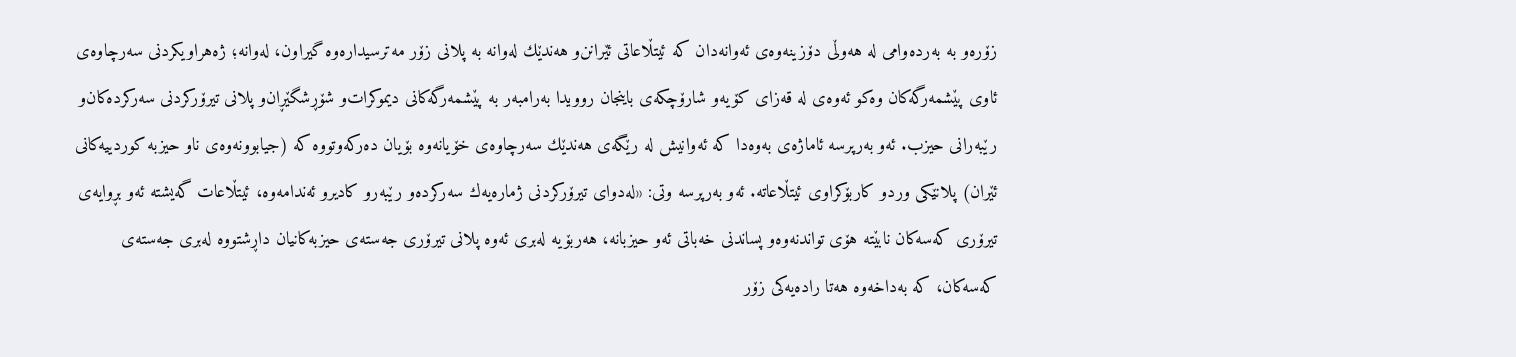زۆره‌‌و به‌ به‌رده‌وامی‌ له‌ هه‌وڵی‌ دۆزینه‌وه‌ی‌ ئه‌وانه‌دان كه‌ ئیتڵاعاتی‌ ئێرانن‌و هه‌ندێك له‌وانه‌ به‌ پلانی‌ زۆر مه‌ترسیداره‌وه‌ گیراون، له‌وانه‌؛ ژه‌هراویكردنی‌ سه‌رچاوه‌ی‌ ئاوی‌ پێشمه‌رگه‌كان وه‌كو ئه‌وه‌ی‌ له‌ قه‌زای‌ كۆیه‌‌و شارۆچكه‌ی‌ باینجان روویدا به‌رامبه‌ر به‌ پێشمه‌رگه‌كانی‌ دیموكرات‌و شۆڕشگێڕان‌و پلانی‌ تیرۆركردنی‌ سه‌ركرده‌كان‌و رێبه‌رانی‌ حیزب. ئه‌و به‌رپرسه‌ ئاماژه‌ی‌ به‌وه‌دا كه‌ ئه‌وانیش له‌ رێگه‌ی‌ هه‌ندێك سه‌رچاوه‌ی‌ خۆیانه‌وه‌ بۆیان ده‌ركه‌وتووه‌ كه‌ (جیابوونه‌وه‌ی‌ ناو حیزبه‌ كوردییه‌كانی‌ ئێران) پلانێكی‌ ورد‌و كاربۆكراوی‌ ئیتڵاعاته‌. ئه‌و به‌رپرسه‌ وتی‌: «له‌دوای‌ تیرۆركردنی‌ ژماره‌یه‌ك سه‌ركرده‌و رێبه‌رو كادیرو ئه‌ندامه‌وه‌، ئیتڵاعات گه‌یشته‌ ئه‌و بڕوایه‌ی‌ تیرۆری‌ كه‌سه‌كان نابێته‌ هۆی‌ تواندنه‌وه‌و پساندنی‌ خه‌باتی‌ ئه‌و حیزبانه‌، هه‌ربۆیه‌ له‌بری‌ ئه‌وه‌ پلانی‌ تیرۆری‌ جه‌سته‌ی‌ حیزبه‌كانیان داڕشتووه‌ له‌بری‌ جه‌سته‌ی‌ كه‌سه‌كان، كه‌ به‌داخه‌وه‌ هه‌تا راده‌یه‌كی‌ زۆر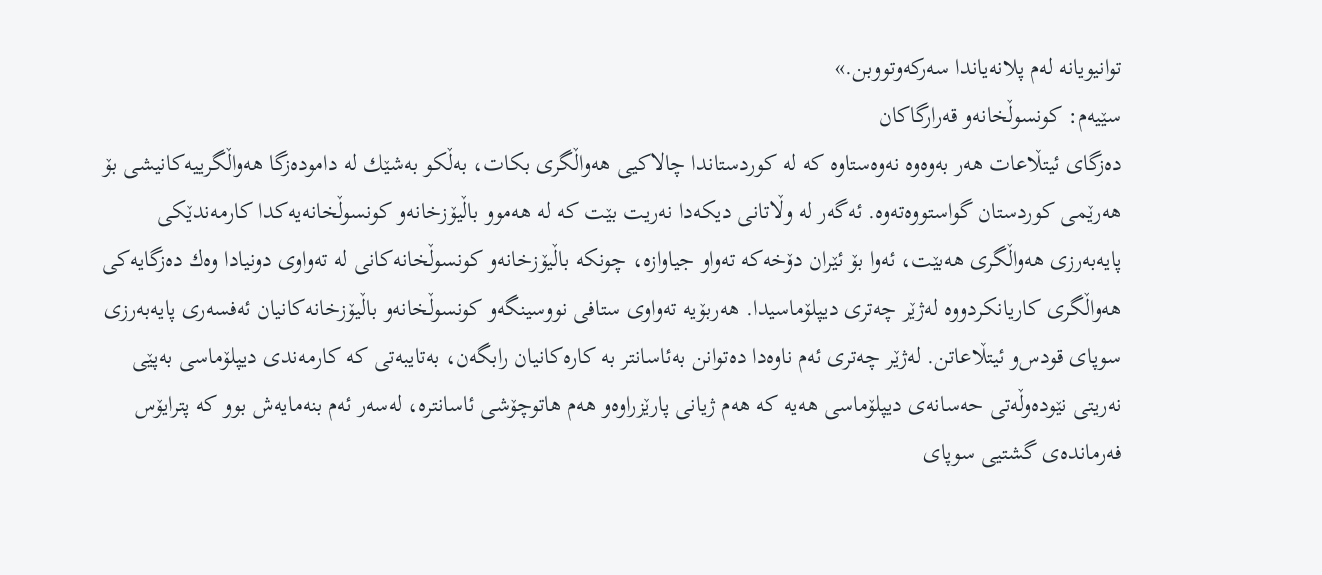توانیویانه‌ له‌م پلانه‌یاندا سه‌ركه‌وتووبن.»
سێیه‌م: كونسوڵخانه‌و قه‌رارگاكان
ده‌زگای‌ ئیتڵاعات هه‌ر به‌وه‌وه‌ نه‌وه‌ستاوه‌ كه‌ له‌ كوردستاندا چالاكیی‌ هه‌واڵگری‌ بكات، به‌ڵكو به‌شێك له‌ داموده‌زگا هه‌واڵگرییه‌كانیشی‌ بۆ هه‌رێمی‌ كوردستان گواستووه‌ته‌وه‌. ئه‌گه‌ر له‌ وڵاتانی‌ دیكه‌دا نه‌ریت بێت كه‌ له‌ هه‌موو باڵیۆزخانه‌و كونسوڵخانه‌یه‌كدا كارمه‌ندێكی‌ پایه‌به‌رزی‌ هه‌واڵگری هه‌بێت، ئه‌وا بۆ ئێران دۆخه‌كه‌ ته‌واو جیاوازه‌، چونكه‌ باڵیۆزخانه‌‌و كونسوڵخانه‌كانی‌ له‌ ته‌واوی‌ دونیادا وه‌ك ده‌زگایه‌كی‌ هه‌واڵگری‌ كاریانكردووه‌ له‌ژێر چه‌تری‌ دیپلۆماسیدا. هه‌ربۆیه‌ ته‌واوی‌ ستافی‌ نووسینگه‌و كونسوڵخانه‌و باڵیۆزخانه‌كانیان ئه‌فسه‌ری‌ پایه‌به‌رزی‌ سوپای‌ قودس‌و ئیتڵاعاتن. له‌ژێر چه‌تری‌ ئه‌م ناوه‌دا ده‌توانن به‌ئاسانتر به‌ كاره‌كانیان رابگه‌ن، به‌تایبه‌تی‌ كه‌ كارمه‌ندی‌ دیپلۆماسی‌ به‌پێی‌ نه‌ریتی‌ نێوده‌وڵه‌تی‌ حه‌سانه‌ی‌ دیپلۆماسی‌ هه‌یه‌ كه‌ هه‌م ژیانی‌ پارێزراوه‌و هه‌م هاتوچۆشی‌ ئاسانتره‌، له‌سه‌ر ئه‌م بنه‌مایه‌ش بوو كه‌ پترایۆس فه‌رمانده‌ی‌ گشتیی‌ سوپای‌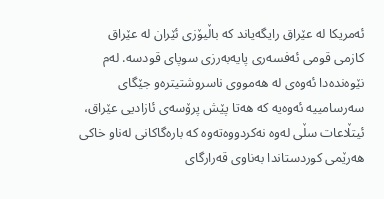ئه‌مریكا له‌ عێراق رایگه‌یاند كه‌ باڵیۆزی‌ ئێران له‌ عێراق كازمی‌ قومی‌ ئه‌فسه‌ری‌ پایه‌به‌رزی‌ سوپای‌ قودسه‌. له‌م نێوه‌نده‌دا ئه‌وه‌ی‌ له‌ هه‌مووی‌ ناسروشتیتره‌و جێگای‌ سه‌رسامییه‌ ئه‌وه‌یه‌ كه‌ هه‌تا پێش پرۆسه‌ی‌ ئازادیی‌ عێراق، ئیتڵاعات سڵی‌ له‌وه‌ نه‌كردووه‌ته‌وه‌ كه‌ باره‌گاكانی‌ له‌ناو خاكی‌ هه‌رێمی‌ كوردستاندا به‌ناوی‌ قه‌رارگای‌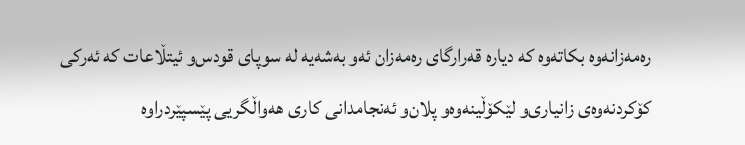ره‌مه‌زانه‌وه‌ بكاته‌وه‌ كه‌ دیاره‌ قه‌رارگای‌ ره‌مه‌زان ئه‌و به‌شه‌یه‌ له‌ سوپای‌ قودس‌و ئیتڵاعات كه‌ ئه‌ركی‌ كۆكردنه‌وه‌ی‌ زانیاری‌‌و لێكۆڵینه‌وه‌و پلان‌و ئه‌نجامدانی‌ كاری‌ هه‌واڵگریی‌ پێسپێردراوه‌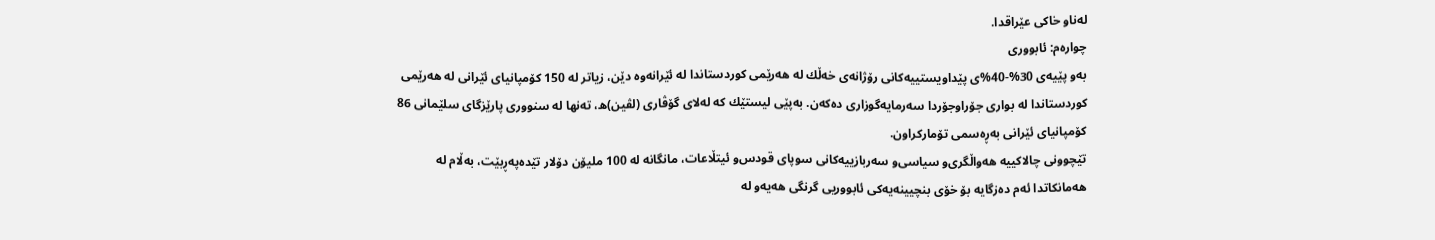له‌ناو خاكی‌ عێراقدا.
چواره‌م: ئابووری‌
به‌و پێیه‌ی‌ 30%-40%ی‌ پێداویستییه‌كانی‌ رۆژانه‌ی‌ خه‌ڵك له‌ هه‌رێمی‌ كوردستاندا له‌ ئێرانه‌وه‌ دێن، زیاتر له‌ 150 كۆمپانیای‌ ئێرانی‌ له‌ هه‌رێمی‌ كوردستاندا له‌ بواری‌ جۆراوجۆردا سه‌رمایه‌گوزاری‌ ده‌كه‌ن. به‌پێی‌ لیستێك كه‌ له‌لای‌ گۆڤاری‌ (لڤین)ه‌، ته‌نها له‌ سنووری‌ پارێزگای‌ سلێمانی‌ 86 كۆمپانیای‌ ئێرانی‌ به‌ڕه‌سمی‌ تۆماركراون.
تێچوونی‌ چالاكییه‌ هه‌واڵگری‌و سیاسی‌‌و سه‌ربازییه‌كانی‌ سوپای‌ قودس‌و ئیتڵاعات، مانگانه‌ له‌ 100 ملیۆن دۆلار تێده‌په‌ڕبێت، به‌ڵام له‌ هه‌مانكاتدا ئه‌م ده‌زگایه‌ بۆ خۆی‌ بنچیینه‌یه‌كی‌ ئابووریی‌ گرنگی‌ هه‌یه‌و له‌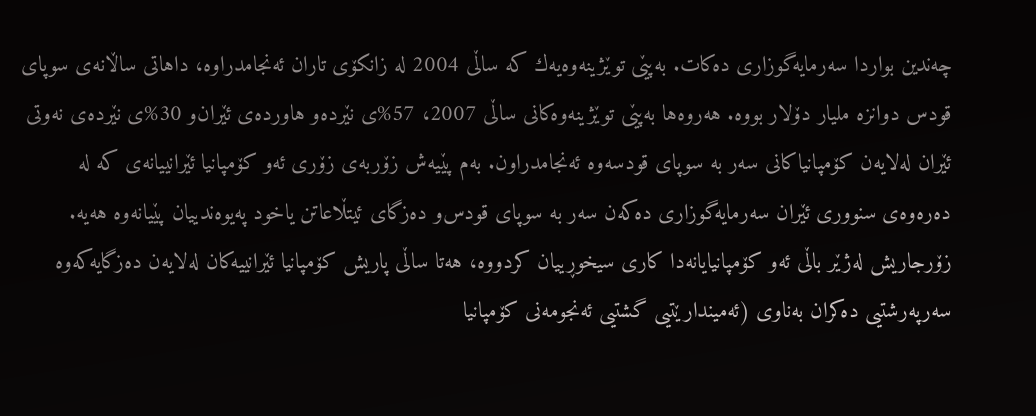چه‌ندین بواردا سه‌رمایه‌گوزاری ده‌كات. به‌پێی‌ توێژینه‌وه‌یه‌ك كه‌ ساڵی‌ 2004 له‌ زانكۆی‌ تاران ئه‌نجامدراوه‌، داهاتی‌ ساڵانه‌ی‌ سوپای‌ قودس دوانزه‌ ملیار دۆلار بووه‌. هه‌روه‌ها به‌پێی‌ توێژینه‌وه‌كانی‌ ساڵی‌ 2007، 57%ی‌ نێرده‌و هاورده‌ی‌ ئێران‌و 30%ی‌ نێرده‌ی‌ نه‌وتی‌ ئێران له‌لایه‌ن كۆمپانیاكانی‌ سه‌ر به‌ سوپای‌ قودسه‌وه‌ ئه‌نجامدراون. به‌م پێیه‌ش زۆربه‌ی‌ زۆری‌ ئه‌و كۆمپانیا ئێرانییانه‌ی‌ كه‌ له‌ ده‌ره‌وه‌ی‌ سنووری‌ ئێران سه‌رمایه‌گوزاری‌ ده‌كه‌ن سه‌ر به‌ سوپای‌ قودس‌و ده‌زگای‌ ئیتڵاعاتن یاخود په‌یوه‌ندییان پێیانه‌وه‌ هه‌یه‌. زۆرجاریش له‌ژێر باڵی‌ ئه‌و كۆمپانیایانه‌دا كاری‌ سیخوڕییان كردووه‌، هه‌تا ساڵی‌ پاریش كۆمپانیا ئێرانییه‌كان له‌لایه‌ن ده‌زگایه‌كه‌وه‌ سه‌رپه‌رشتیی ده‌كران به‌ناوی‌ (ئه‌میندارێتیی‌ گشتیی‌ ئه‌نجومه‌نی‌ كۆمپانیا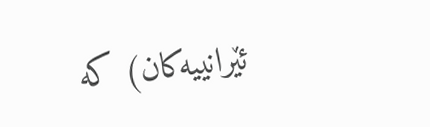ئێرانییه‌كان) كه‌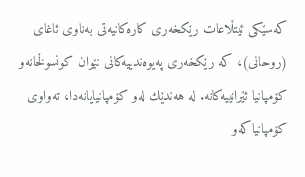كه‌سێكی‌ ئیتڵاعات رێكخه‌ری‌ كاره‌كانیه‌تی‌ به‌ناوی‌ ئاغای‌ (روحانی‌)، كه‌ رێكخه‌ری‌ په‌یوه‌ندییه‌كانی‌ نێوان كونسوڵخانه‌و كۆمپانیا ئێرانییه‌كانه‌. له‌ هه‌ندێك له‌و كۆمپانیایانه‌دا، ته‌واوی‌ كۆمپانیاكه‌و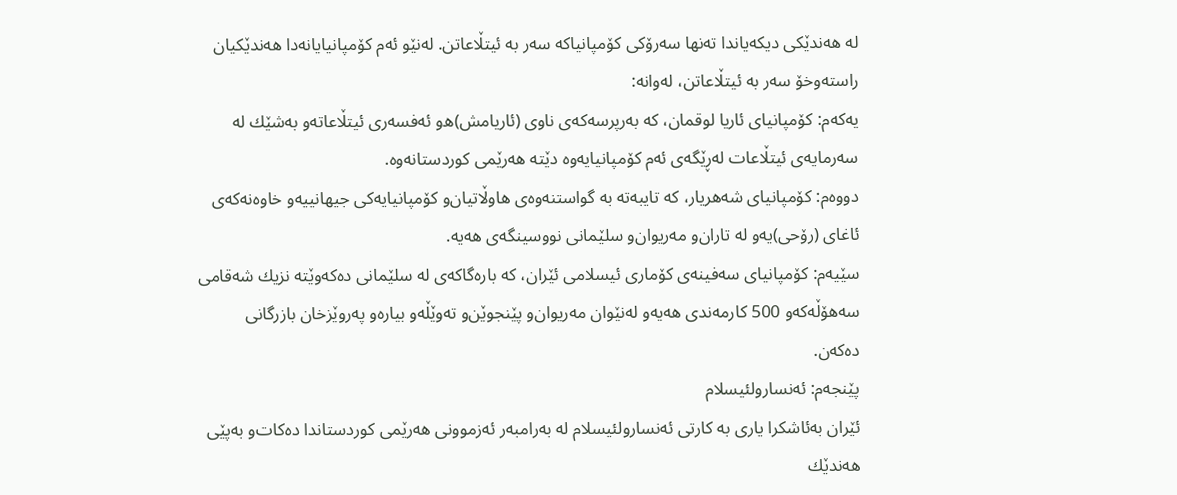له‌ هه‌ندێكی‌ دیكه‌یاندا ته‌نها سه‌رۆكی‌ كۆمپانیاكه‌ سه‌ر به‌ ئیتڵاعاتن. له‌نێو ئه‌م كۆمپانیایانه‌دا هه‌ندێكیان راسته‌وخۆ سه‌ر به‌ ئیتڵاعاتن، له‌وانه‌:
یه‌كه‌م: كۆمپانیای‌ ئاریا لوقمان، كه‌ به‌رپرسه‌كه‌ی‌ ناوی‌ (ئاریامش)ه‌و ئه‌فسه‌ری‌ ئیتڵاعاته‌و به‌شێك له‌ سه‌رمایه‌ی‌ ئیتڵاعات له‌ڕێگه‌ی‌ ئه‌م كۆمپانیایه‌وه‌ دێته‌ هه‌رێمی‌ كوردستانه‌وه‌.
دووه‌م: كۆمپانیای‌ شه‌هریار، كه‌ تایبه‌ته‌ به‌ گواستنه‌وه‌ی‌ هاوڵاتیان‌و كۆمپانیایه‌كی‌ جیهانییه‌و خاوه‌نه‌كه‌ی‌ ئاغای‌ (رۆحی‌)یه‌و له‌ تاران‌و مه‌ریوان‌و سلێمانی‌ نووسینگه‌ی‌ هه‌یه‌.
سێیه‌م: كۆمپانیای‌ سه‌فینه‌ی‌ كۆماری‌ ئیسلامی‌ ئێران، كه‌ باره‌گاكه‌ی‌ له‌ سلێمانی‌ ده‌كه‌وێته‌ نزیك شه‌قامی‌ سه‌هۆڵه‌كه‌و 500 كارمه‌ندی‌ هه‌یه‌و له‌نێوان مه‌ریوان‌و پێنجوێن‌و ته‌وێڵه‌و بیاره‌و په‌روێزخان بازرگانی‌ ده‌كه‌ن.
پێنجه‌م: ئه‌نسارولئیسلام
ئێران به‌ئاشكرا یاری‌ به‌ كارتی‌ ئه‌نسارولئیسلام له‌ به‌رامبه‌ر ئه‌زموونی‌ هه‌رێمی‌ كوردستاندا ده‌كات‌و به‌پێی‌ هه‌ندێك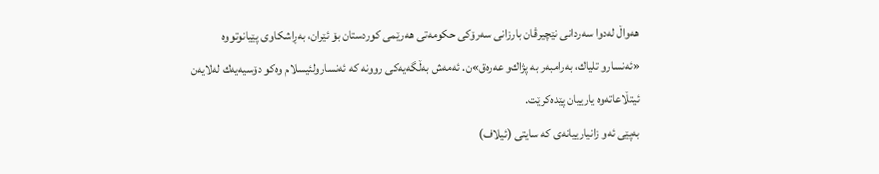هه‌واڵ‌ له‌دوا سه‌ردانی‌ نێچیرڤان بارزانی‌ سه‌رۆكی‌ حكومه‌تی‌ هه‌رێمی‌ كوردستان بۆ ئێران، به‌ڕاشكاوی‌ پێیانوتووه‌ «ئه‌نسارو تلیاك، به‌رامبه‌ر به‌ پژاك‌و عه‌ره‌ق»ن. ئه‌مه‌ش به‌ڵگه‌یه‌كی‌ روونه‌ كه‌ ئه‌نسارولئیسلام وه‌كو دۆسیه‌یه‌ك له‌لایه‌ن ئیتڵاعاته‌وه‌ یارییان پێده‌كرێت.
به‌پێی‌ ئه‌و زانیارییانه‌ی‌ كه‌ سایتی‌ (ئیلاف)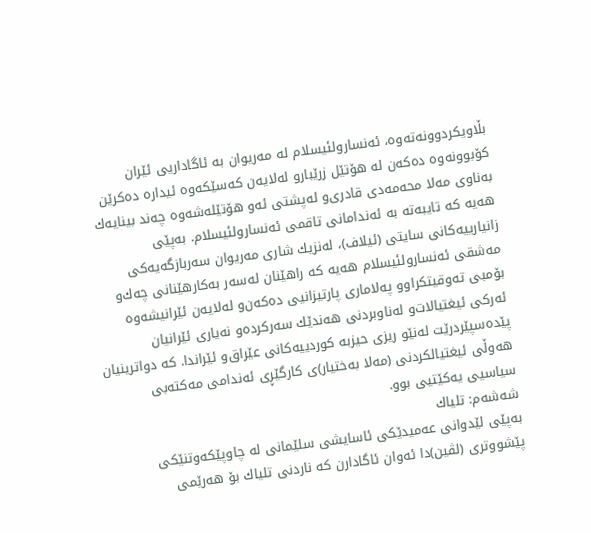بڵاویكردوونه‌ته‌وه‌، ئه‌نسارولئیسلام له‌ مه‌ریوان به‌ ئاگاداریی‌ ئێران كۆبوونه‌وه‌ ده‌كه‌ن له‌ هۆتێل زرێبارو له‌لایه‌ن كه‌سێكه‌وه‌ ئیداره‌ ده‌كرێن به‌ناوی‌ مه‌لا محه‌مه‌دی‌ قادری‌‌و له‌پشتی‌ ئه‌و هۆتێله‌شه‌وه‌ چه‌ند بینایه‌ك هه‌یه‌ كه‌ تایبه‌ته‌ به‌ ئه‌ندامانی‌ تاقمی‌ ئه‌نسارولئیسلام. به‌پێی‌ زانیارییه‌كانی‌ سایتی‌ (ئیلاف)، له‌نزیك شاری‌ مه‌ریوان سه‌ربازگه‌یه‌كی‌ مه‌شقی‌ ئه‌نسارولئیسلام هه‌یه‌ كه‌ راهێنان له‌سه‌ر به‌كارهێنانی‌ چه‌ك‌و بۆمبی‌ ته‌وقیتكراو‌و په‌لاماری‌ پارتیزانیی‌ ده‌كه‌ن‌و له‌لایه‌ن ئێرانیشه‌وه‌ ئه‌ركی‌ ئیغتیالات‌و له‌ناوبردنی‌ هه‌ندێك سه‌ركرده‌و نه‌یاری‌ ئێرانیان پێده‌سپێردرێت له‌نێو ریزی‌ حیزبه‌ كوردییه‌كانی‌ عێراق‌و ئێراندا. كه‌ دواترینیان هه‌وڵی‌ ئیغتیالكردنی‌ (مه‌لا به‌ختیار)ی‌ كارگێڕی‌ ئه‌ندامی‌ مه‌كته‌بی‌ سیاسیی‌ یه‌كێتیی‌ بوو.
شه‌شه‌م: تلیاك
به‌پێی‌ لێدوانی عه‌میدێكی‌ ئاسایشی‌ سلێمانی‌ له‌ چاوپێكه‌وتنێكی‌ پێشووتری‌ (لڤین)دا ئه‌وان ئاگادارن كه‌ ناردنی‌ تلیاك بۆ هه‌رێمی‌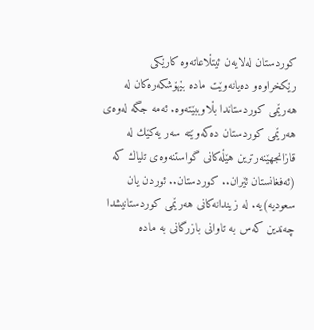كوردستان له‌لایه‌ن ئیتڵاعاته‌وه‌ كارێكی‌ رێكخراوه‌و ده‌یانه‌وێت ماده‌ بێهۆشكه‌ره‌كان له‌ هه‌رێمی‌ كوردستاندا بڵاوببێته‌وه‌. ئه‌مه‌ جگه‌ له‌وه‌ی‌ هه‌رێمی‌ كوردستان ده‌كه‌وێته‌ سه‌ر یه‌كێك له‌ قازانجهێنه‌رترین هێڵه‌كانی‌ گواستنه‌وه‌ی‌ تلیاك كه‌ (ئه‌فغانستان ئێران.. كوردستان.. ئوردن یان سعودیه‌)یه‌. له‌ زیندانه‌كانی‌ هه‌رێمی‌ كوردستانیشدا چه‌ندین كه‌س به‌ تاوانی‌ بازرگانی‌ به‌ ماده‌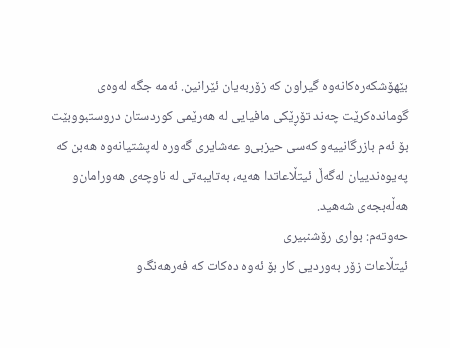بێهۆشكه‌ره‌كانه‌وه‌ گیراون كه‌ زۆربه‌یان ئێرانین. ئه‌مه‌ جگه‌ له‌وه‌ی‌ گومانده‌كرێت چه‌ند تۆڕێكی‌ مافیایی‌ له‌ هه‌رێمی‌ كوردستان دروستبووبێت بۆ ئه‌م بازرگانییه‌و كه‌سی‌ حیزبی‌‌و عه‌شایری‌ گه‌وره‌ له‌پشتیانه‌وه‌ هه‌بن كه‌ په‌یوه‌ندییان له‌گه‌ڵ‌ ئیتڵاعاتدا هه‌یه‌، به‌تایبه‌تی‌ له‌ ناوچه‌ی‌ هه‌ورامان‌و هه‌ڵه‌بجه‌ی‌ شه‌هید.
حه‌وته‌م: بواری‌ رۆشنبیری
ئیتڵاعات زۆر به‌وردیی‌ كار بۆ ئه‌وه‌ ده‌كات كه‌ فه‌رهه‌نگ‌و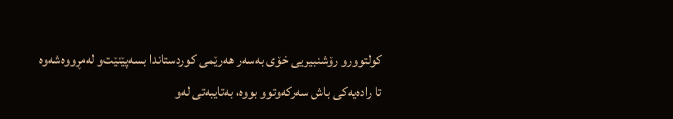كولتوورو رۆشنبیریی‌ خۆی‌ به‌سه‌ر هه‌رێمی‌ كوردستاندا بسه‌پێنێت‌و له‌مڕووه‌شه‌وه‌ تا راده‌یه‌كی‌ باش سه‌ركه‌وتوو بووه‌، به‌تایبه‌تی‌ له‌و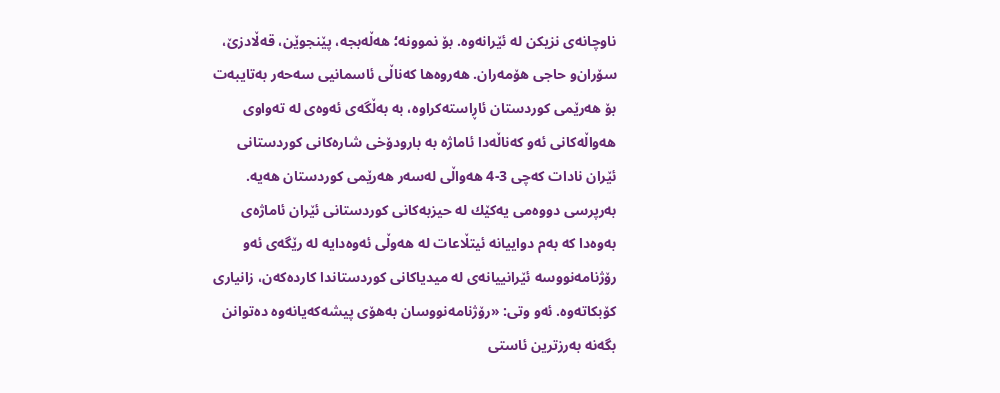ناوچانه‌ی‌ نزیكن له‌ ئێرانه‌وه‌. بۆ نموونه‌؛ هه‌ڵه‌بجه‌، پێنجوێن، قه‌ڵادزێ‌، سۆران‌و حاجی‌ هۆمه‌ران. هه‌روه‌ها كه‌ناڵی‌ ئاسمانیی‌ سه‌حه‌ر به‌تایبه‌ت بۆ هه‌رێمی‌ كوردستان ئاڕاسته‌كراوه‌، به‌ به‌ڵگه‌ی‌ ئه‌وه‌ی‌ له‌ ته‌واوی‌ هه‌واڵه‌كانی‌ ئه‌و كه‌ناڵه‌دا ئاماژه‌ به‌ بارودۆخی‌ شاره‌كانی‌ كوردستانی‌ ئێران نادات كه‌چی‌ 3-4 هه‌واڵی‌ له‌سه‌ر هه‌رێمی‌ كوردستان هه‌یه‌. به‌رپرسی‌ دووه‌می‌ یه‌كێك له‌ حیزبه‌كانی‌ كوردستانی‌ ئێران ئاماژه‌ی‌ به‌وه‌دا كه‌ به‌م دواییانه‌ ئیتڵاعات له‌ هه‌وڵی‌ ئه‌وه‌دایه‌ له‌ رێگه‌ی‌ ئه‌و رۆژنامه‌نووسه‌ ئێرانییانه‌ی‌ له‌ میدیاكانی‌ كوردستاندا كارده‌كه‌ن، زانیاری‌ كۆبكاته‌وه‌. ئه‌و وتی‌: «رۆژنامه‌نووسان به‌هۆی‌ پیشه‌كه‌یانه‌وه‌ ده‌توانن بگه‌نه‌ به‌رزترین ئاستی‌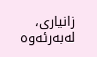زانیاری‌، له‌به‌رئه‌وه‌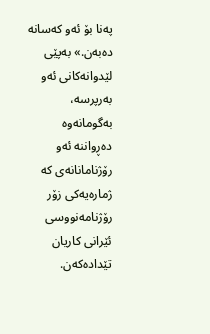په‌نا بۆ ئه‌و كه‌سانه‌ ده‌به‌ن.» به‌پێی‌ لێدوانه‌كانی‌ ئه‌و به‌رپرسه‌، به‌گومانه‌وه‌ ده‌ڕواننه‌ ئه‌و رۆژنامانانه‌ی‌ كه‌ ژماره‌یه‌كی‌ زۆر رۆژنامه‌نووسی‌ ئێرانی‌ كاریان تێداده‌كه‌ن.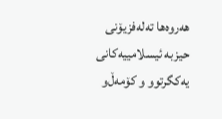هه‌روه‌ها ته‌له‌فزیۆنی‌ حیزبه‌ ئیسلامییه‌كانی‌ یه‌كگرتوو ‌و كۆمه‌ڵ‌‌و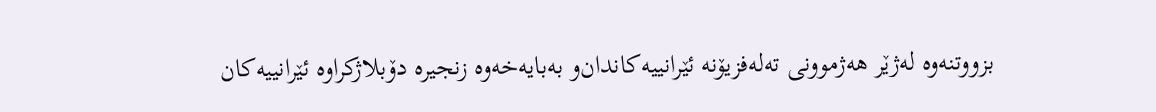بزووتنه‌وه‌ له‌ژێر هه‌ژموونی‌ ته‌له‌فزیۆنه‌ ئێرانییه‌كاندان‌و به‌بایه‌خه‌وه‌ زنجیره‌ دۆبلاژكراوه‌ ئێرانییه‌كان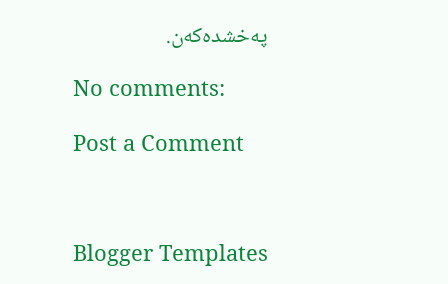په‌خشده‌كه‌ن.

No comments:

Post a Comment



Blogger Templates